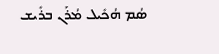ܣܳܡ ܗܳܟܺܝܠ ܡܳܪܰܢ ܒܪܺܝܫ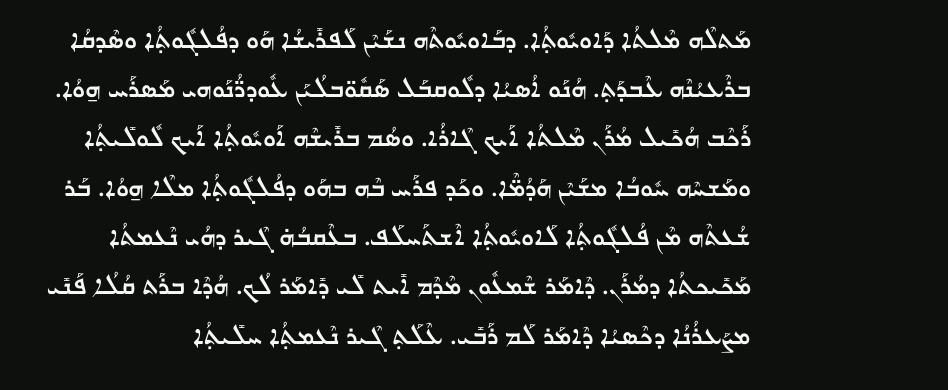ܡܰܬܠܶܗ ܡܶܠܬܳܐ ܕܰܐܘܝܽܘܬ݂ܳܐ. ܕܒܰܐܘܝܽܘܬܶܗ ܢܫܰܝܶܢ ܠܰܦܪܺܝܫܳܐ ܗܰܘ ܕܦܳܠܓܽܘܬ݂ܳܐ ܘܣܶܕܩܳܐ ܒܪܶܥܝܳܢܶܗ ܥܶܒܕܰܬ݂. ܗܳܢܰܘ ܐܳܣܝܳܐ ܕܠܽܘܩܒܰܠ ܣܰܩܽܘ̈ܒܠܳܝܰܢ ܥܽܘܕܪ̈ܳܢܰܘܗܝ ܡܰܣܪܰܚ ܗ̱ܘܳܐ. ܪܰܟܶܒ ܗܳܟܺܝܠ ܡܳܪܰܢ ܡܶܠܬܳܐ ܐܰܝܟ ܓܶܐܪܳܐ. ܘܣܳܡ ܒܪܺܝܫܶܗ ܐܰܘܝܽܘܬ݂ܳܐ ܐܰܝܟ ܠܽܘܠܺܝܬ݂ܳܐ ܘܡܰܫܚܶܗ ܚܽܘܒܳܐ ܡܫܰܝܶܢ ܗܰܕܳܡ̈ܶܐ. ܘܟܰܕ ܦܪܰܚ ܒܶܗ ܒܗܰܘ ܕܦܳܠܓܽܘܬ݂ܳܐ ܡܠܶܐ ܗ̱ܘܳܐ. ܒܰܪ ܫܳܥܬܶܗ ܡܶܢ ܦܳܠܓܽܘܬ݂ܳܐ ܠܰܐܘܝܽܘܬ݂ܳܐ ܐܶܫܬܰܚܠܰܦ. ܒܥܶܩܒܳܗ̇ ܓܶܝܪ ܕܗܳܝ ܢܶܥܡܬܳܐ ܡܰܟܺܝܟܬܳܐ ܕܡܳܪܰܢ. ܕܶܐܡܰܪ ܫܶܡܥܽܘܢ ܡܶܕܶܡ ܐܺܝܬ ܠܺܝ ܕܺܐܡܰܪ ܠܳܟ. ܗܳܕܶܐ ܒܪܰܬ ܩܳܠܳܐ ܦܰܢܺܝ ܡܨܰܥܪܳܢܳܐ ܕܟܶܣܝܳܐ ܕܶܐܡܰܪ ܠܰܡ ܪܰܒܺܝ. ܥܶܠܰܬ݂ ܓܶܝܪ ܢܶܥܡܬ݂ܳܐ ܚܠܺܝܬ݂ܳܐ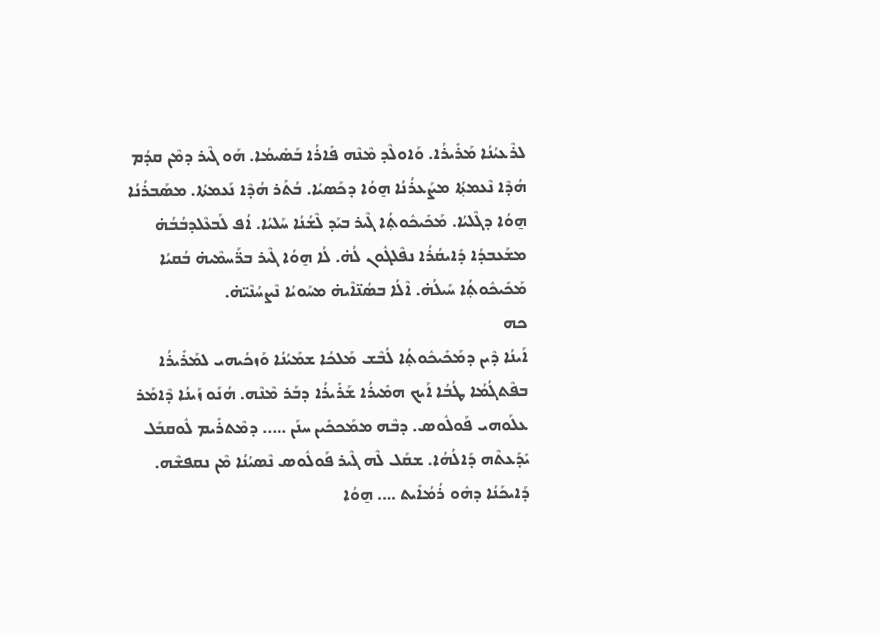ܠܪܶܥܝܳܢܳܐ ܡܰܪܺܝܪܳܐ. ܘܰܐܘܠܶܕ ܡܶܢܶܗ ܦܺܐܪܳܐ ܒܰܣܺܝܡܳܐ. ܗܰܘ ܓܶܝܪ ܕܡܶܢ ܩܕܳܡ ܗܳܕܶܐ ܢܶܥܡܬ݂ܳܐ ܡܨܰܥܪܳܢܳܐ ܗ̱ܘܳܐ ܕܟܰܣܝܳܐ. ܒܳܬܰܪ ܗܳܕܶܐ ܢܰܥܡܬܳܐ. ܡܣܰܒܪܳܢܳܐ ܗ̱ܘܳܐ ܕܓܶܠܝܳܐ. ܡܰܟܺܝܟܽܘܬ݂ܳܐ ܓܶܝܪ ܒܝܰܕ ܠܶܫܳܢܳܐ ܚܰܠܝܳܐ. ܐܳܦ ܠܰܒܥܶܠܕܒܳܒܳܗ̇ ܡܫܰܥܒܕܳܐ ܕܺܐܝܩܳܪܳܐ ܢܦܶܠܓܽܘܢ ܠܳܗ̇. ܠܳܐ ܗ̱ܘܳܐ ܓܶܝܪ ܒܪ̈ܰܚܡܶܝܗ̇ ܒܳܩܝܳܐ ܡܰܟܺܝܟܽܘܬ݂ܳܐ ܚܰܝܠܳܗ̇. ܐܶܠܳܐ ܒܣܳܢ̈ܐܶܝܗ̇ ܡܚܰܘܝܳܐ ܢܶܨܚܳܢܶܝ̈ܗ̇.
ܟܗ
ܐܰܝܢܳܐ ܕܶܝܢ ܕܡܰܟܺܝܟܽܘܬ݂ܳܐ ܠܳܒܶܫ ܡܰܠܟܳܐ ܫܡܰܝܳܢܳܐ ܘܰܙܟܳܝܗܝ ܠܡܰܪܺܝܪܳܐ ܒܦܶܬܓܳܡܳܐ ܛܳܒܳܐ ܐܰܝܟ ܗܡܺܝܪܳܐ ܫܰܪܺܝܪܳܐ ܕܒܰܪ ܡܶܢܶܗ. ܗܳܢܰܘ ܙܰܝܢܳܐ ܕܶܐܡܰܪ ܥܠܰܘܗܝ ܦܰܘܠܽܘܣ. ܕܒܶܗ ܡܡܰܟܟܺܝܢ ܚܢܰܢ ….. ܕܡܶܬܪܺܝܡ ܠܽܘܩܒܰܠ ܝܺܕܰܥܬܶܗ ܕܰܐܠܳܗܳܐ. ܫܩܰܠ ܠܶܗ ܓܶܝܪ ܦܰܘܠܽܘܣ ܢܶܣܝܳܢܳܐ ܡܶܢ ܢܩܦܫܶܗ. ܕܰܐܝܟܰܢܳܐ ܕܗܽܘ ܪܳܡܳܐܺܝܬ …. ܗ̱ܘܳܐ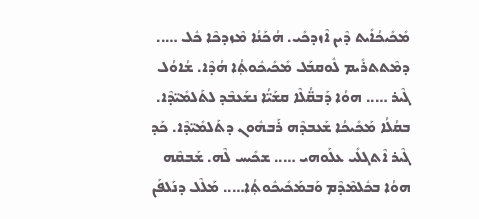ܡܺܟܺܝܟܳܐܺܝܬ ܕܶܝܢ ܐܶܙܕܟܺܝ. ܗܳܟܰܢܳܐ ܡܶܙܕܟܶܐ ܟܽܠ ….. ܕܡܶܬܬܪܺܝܡ ܠܽܘܩܒܰܠ ܡܺܟܺܝܟܽܘܬ݂ܳܐ ܗܳܕܶܐ. ܫܳܐܘܳܠ ܓܶܝܪ ….. ܗܘܳܐ ܕܰܒܩ̈ܳܠܶܐ ܩܫܰܝ̈ܳܐ ܢܫܰܥܒܶܕ ܠܬܰܠܡܺܝ̈ܕܶܐ. ܒܩܳܠܳܐ ܡܰܟܺܝܟܳܐ ܫܰܥܒܕܶܗ ܪܰܒܗܽܘܢ ܕܬܰܠܡܺܝ̈ܕܶܐ. ܟܰܕ ܓܶܝܪ ܐܶܬܓܠܺܝ ܥܠܰܘܗܝ ….. ܫܟܺܝܚ ܠܶܗ. ܫܰܒܩܶܗ ܗܘܳܐ ܒܟܽܠܡܶܕܶܡ ܘܰܒܡܰܟܺܝܟܽܘܬ݂ܳܐ….. ܡܰܠܶܠ ܕܢܰܠܦܰܢ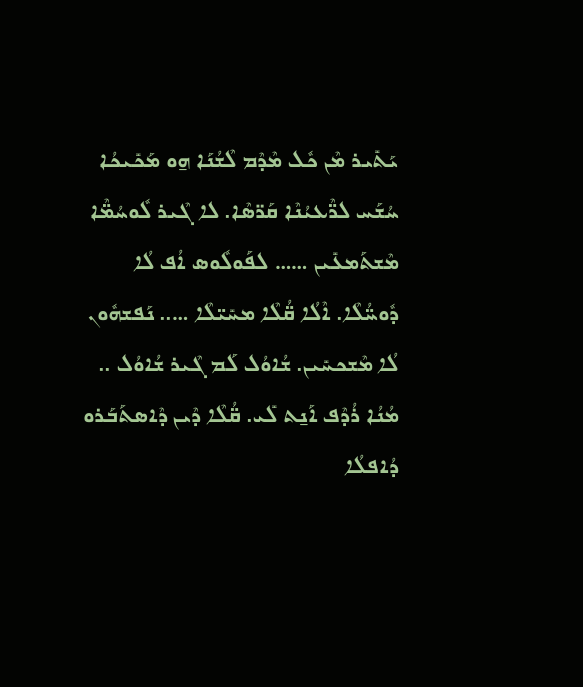ܝܰܬܺܝܪ ܡܶܢ ܟܽܠ ܡܶܕܶܡ ܠܶܫܳܢܰܐ ܗ̱ܘ ܡܰܟܺܝܟܳܐ ܚܳܫܰܚ ܠܪ̈ܶܥܝܳܢܶܐ ܩܰܪ̈ܣܶܐ. ܠܐ ܓܶܝܪ ܠܽܘܚܳܡ̈ܶܐ ܡܶܫܬܰܡܥܺܝܢ …… ܠܦܰܘܠܽܘܣ ܐܳܦ ܠܳܐ ܕܽܘܚ̈ܳܠܶܐ. ܐܶܠܳܐ ܩ̈ܳܠܶܐ ܡܚܺܝ̈ܠܶܐ ….. ܢܰܦܫܗܽܘܢ ܠܳܐ ܡܶܫܟܚܺܝܢ. ܫܳܐܘܳܠ ܠܰܡ ܓܶܝܪ ܫܳܐܘܳܠ .. ܡܳܢܳܐ ܪܳܕܶܦ ܐܰܢ̱ܬ ܠܺܝ. ܩ̈ܳܠܶܐ ܕܶܝܢ ܕܶܐܣܬܰܒܰܪܘ ܕܳܐܦܠܳܐ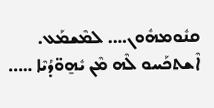ܩܢܽܘܡܗܽܘܢ…. ܠܡܶܫܡܰܥ. ܐܶܫܬܟܰܚܘ ܠܶܗ ܡܶܢ ܝܽܗ̱ܘ̈ܕܳܝܶܐ …..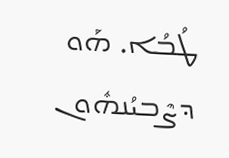ܛܳܒܳܐ. ܗܰܘ ܕܨܶܒܝܳܢܗܽܘܢ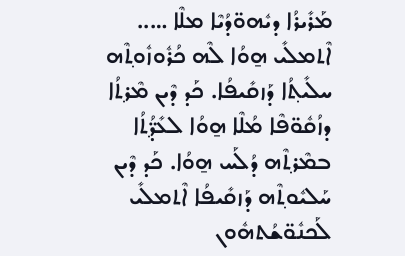ܡܰܪܺܝܪܳܐ ܕܝܽܗܘ̈ܕܳܝܶܐ ܡܠܶܐ ….. ܐܶܬܡܠܺܝ ܗ̱ܘܳܐ ܠܶܗ ܟܳܪܽܘܙܽܘܬ݂ܶܗ ܚܠܺܝܬ݂ܳܐ ܕܰܙܩܺܝܦܳܐ. ܟܰܕ ܕܶܝܢ ܡܶܪܬ݂ܳܐ ܕܙܳܩܽܘ̈ܦܶܐ ܡܳܠܶܐ ܗ̱ܘܳܐ ܠܥܺܕ̈ܳܬ݂ܳܐ ܒܡܶܪܬ݂ܶܗ ܕܳܠܰܚ ܗ̱ܘܳܐ. ܟܰܕ ܕܶܝܢ ܚܰܠܝܽܘܬ݂ܶܗ ܕܰܙܩܺܝܦܳܐ ܐܶܬܡܠܺܝ ܠܰܟܢܽܘ̈ܫܳܬܗܽܘܢ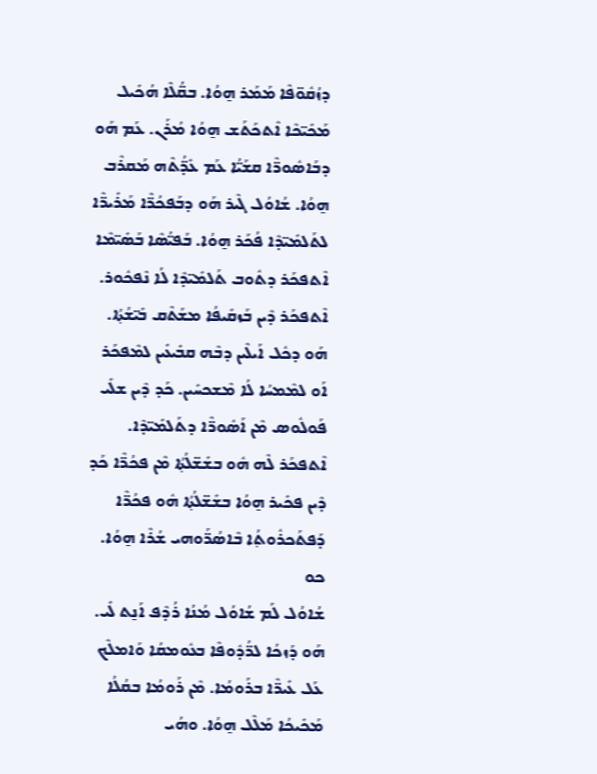ܕܙܳܩܽܘ̈ܦܶܐ ܡܰܡܰܪ ܗ̱ܘܳܐ. ܒܩ̈ܳܠܶܐ ܗܳܟܺܝܠ ܡܰܟܺܝ̈ܟܶܐ ܐܶܬܟܰܬܰܫ ܗ̱ܘܳܐ ܡܳܪܰܢ. ܥܰܡ ܗܰܘ ܕܒܰܐܣܽܘܪ̈ܶܐ ܩܫܰܝ̈ܳܐ ܥܰܡ ܥܺܕ̈ܳܬܶܗ ܡܰܩܪܶܒ ܗ̱ܘܳܐ. ܫܳܐܘܳܠ ܓܶܝܪ ܗܰܘ ܕܒܰܦܟܳܪ̈ܶܐ ܡܰܪܺܝܪ̈ܶܐ ܠܬܰܠܡܺܝ̈ܕܶܐ ܦܳܟܰܪ ܗ̱ܘܳܐ. ܒܰܦܝ̈ܳܣܶܐ ܒܰܣܺܝ̈ܡܶܐ ܐܶܬܦܟܰܪ ܕܬܽܘܒ ܬܰܠܡܺܝ̈ܕܶܐ ܠܳܐ ܢܶܦܟܽܘܪ. ܐܶܬܦܟܰܪ ܕܶܝܢ ܒܰܙܩܺܝܦܳܐ ܡܫܰܬܶܩ ܒܺܝ̈ܫܳܬ݂ܳܐ. ܗܰܘ ܕܟܽܠ ܐܰܝܠܶܝܢ ܕܒܶܗ ܩܒܺܝܥܺܝܢ ܠܡܶܦܟܰܪ ܐܰܘ ܠܡܶܡܚܳܐ ܠܳܐ ܡܶܫܟܚܺܝܢ. ܟܰܕ ܕܶܝܢ ܫܠܺܝ ܦܰܘܠܽܘܣ ܡܶܢ ܐܰܣܽܘܪ̈ܶܐ ܕܬܰܠܡܺܝ̈ܕܶܐ. ܐܶܬܦܟܰܪ ܠܶܗ ܗܽܘ ܒܫܺܫ̈ܠܳܬ݂ܳܐ ܡܶܢ ܦܟܳܪ̈ܶܐ ܟܰܕ ܕܶܝܢ ܦܟܺܝܪ ܗ̱ܘܳܐ ܒܫܺܫ̈ܠܳܬ݂ܳܐ ܗܽܘ ܦܟܳܪ̈ܶܐ ܕܰܦܬܰܟܪܽܘܬ݂ܳܐ ܒܶܐܣܳܪ̈ܰܘܗܝ ܫܳܪܶܐ ܗ̱ܘܳܐ.
ܟܘ
ܫܳܐܘܳܠ ܠܰܡ ܫܳܐܘܳܠ ܡܳܢܳܐ ܪܳܕܶܦ ܐܰܢ̱ܬ ܠܺܝ. ܗܰܘ ܕܰܙܟܳܐ ܠܪ̈ܳܕܽܘܦܶܐ ܒܥܽܘܡܩܳܐ ܘܰܐܡܠܶܟ ܥܰܠ ܥܺܝܪ̈ܶܐ ܒܪܰܘܡܳܐ. ܡܶܢ ܪܰܘܡܳܐ ܒܩܳܠܳܐ ܡܰܟܺܝܟܳܐ ܡܰܠܶܠ ܗ̱ܘܳܐ. ܘܗܳܝ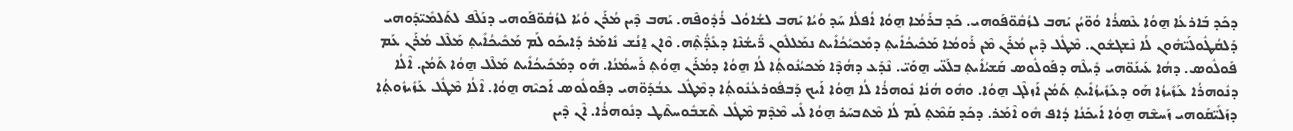ܕܟܰܕ ܒܰܐܪܥܳܐ ܗ̱ܘܳܐ ܥܶܣܪܳܐ ܘܳܘ̈ܝܳܢ ܝܰܗܒ ܠܙܳܩܽܘ̈ܦܰܘܗܝ. ܟܰܕ ܒܪܰܡܳܐ ܗ̱ܘܳܐ ܐܳܦܠܳܐ ܚܰܕ ܘܳܝܳܐ ܝܰܗܒ ܠܫܳܐܘܳܠ ܪܳܕܽܘܦܶܗ. ܝܰܗܒ ܕܶܝܢ ܡܳܪܰܢ ܘܳܝܳܐ ܠܙܳܩܽܘ̈ܦܰܘܗܝ ܕܢܰܠܶܦ ܠܬܰܠܡܺܝ̈ܕܰܘܗܝ ܕܰܠܩܳܛܽܘܠܰܝ̈ܗܽܘܢ ܠܳܐ ܢܶܫܓܫܽܘܢ. ܡܶܛܽܠ ܕܶܝܢ ܡܳܪܰܢ ܡܶܢ ܪܰܘܡܳܐ ܡܰܟܺܝܟܳܐܺܝܬ݂ ܕܡܺܟܝܺܟܳܐܺܝܬ ܢܡܰܠܠܽܘܢ ܪ̈ܺܝܫܳܢܶܐ ܕܥܺܕ̈ܳܬ݂ܶܗ. ܘܶܐܢ ܐ̱ܢܳܫ ܢܺܐܡܰܪ ܕܰܐܝܟܰܘ ܠܰܡ ܡܰܟܺܝܟܳܐܺܝܬ݂ ܡܰܠܶܠ ܡܳܪܰܢ ܥܰܡ ܦܰܘܠܽܘܣ. ܕܗܳܐ ܥܰܝܢܰܘ̈ܗܝ ܕܺܝܠܶܗ ܕܦܰܘܠܽܘܣ ܩܰܫܝܳܐܺܝܬ݂ ܒܠܰܥ̈ܝ ܗ̱ܘܰܝ̈. ܢܶܕܰܥ ܕܗܳܕܶܐ ܡܰܟܝܳܢܽܘܬ݂ܳܐ ܠܳܐ ܗ̱ܘܳܐ ܕܡܳܪܰܢ ܗ̱ܘܳܬ݂ ܪܰܚܡܳܢܳܐ. ܗܰܘ ܕܡܰܟܺܝܟܳܐܺܝܬ ܡܰܠܶܠ ܗ̱ܘܳܐ ܬܰܡܳܢ. ܐܶܠܳܐ ܕܢܽܘܗܪܳܐ ܥܰܙܺܝܙܳܐ ܗܰܘ ܕܥܰܙܺܝܙܳܐܺܝܬ݂ ܬܰܡܳܢ ܐܰܙܠܶܓ ܗ̱ܘܳܐ. ܘܗܽܘ ܗܳܢܳܐ ܢܽܘܗܪܳܐ ܠܳܐ ܗ̱ܘܳܐ ܐܰܝܟ ܕܰܒܦܽܘܪܥܳܢܽܘܬ݂ܳܐ ܕܡܶܛܽܠ ܥܒܳܕܰܘ̈ܗܝ ܕܦܰܘܠܽܘܣ ܐܰܟܝܶܗ ܗ̱ܘܳܐ. ܐܶܠܳܐ ܡܶܛܽܠ ܥܰܙܺܝܙܽܘܬ݂ܳܐ ܕܙܰܠܺܝ̈ܩܰܘܗܝ ܙܰܚܫܶܗ ܗ̱ܘܳܐ ܐܰܝܟܰܢܳܐ ܕܳܐܦ ܗܽܘ ܐܶܡܰܪ. ܕܟܰܕ ܩܰܡܶܬ݂ ܠܰܡ ܠܳܐ ܡܶܬܒܚܰܪ ܗ̱ܘܳܐ ܠܺܝ ܡܶܕܶܡ ܡܶܛܽܠ ܬܶܫܒܽܘܚܬܶܛ ܕܢܽܘܗܪܳܐ. ܐܶܢ ܕܶܝܢ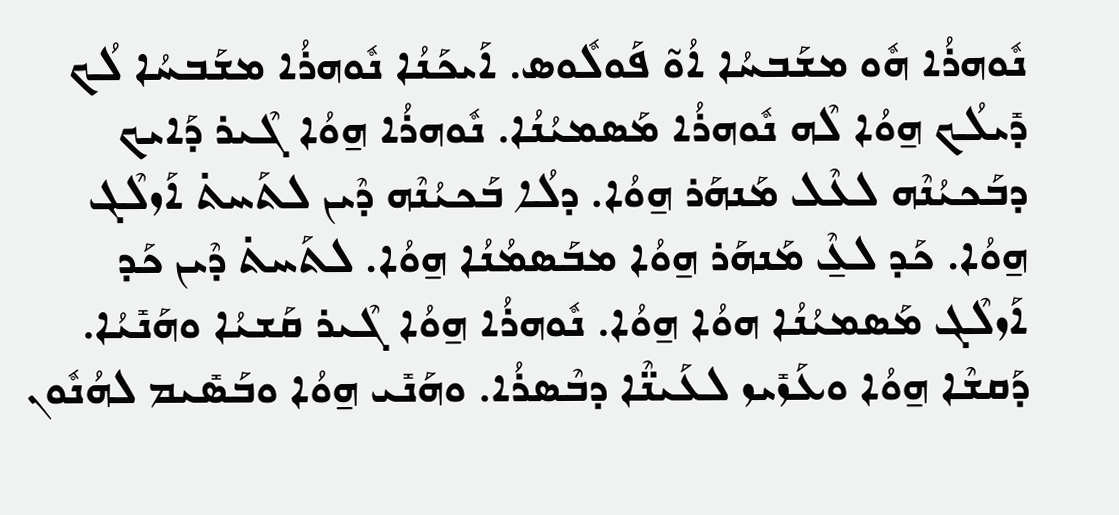ܢܽܘܗܪܳܐ ܗܽܘ ܡܫܰܒܚܳܐ ܐܳܘ̃ ܦܰܘܠܽܘܣ. ܐܰܝܟܰܢܳܐ ܢܽܘܗܪܳܐ ܡܫܰܒܚܳܐ ܠܳܟ ܕܺܝܠܳܟ ܗ̱ܘܳܐ ܠܶܗ ܢܽܘܗܪܳܐ ܡܰܣܡܝܳܢܳܐ. ܢܽܘܗܪܳܐ ܗ̱ܘܳܐ ܓܶܝܪ ܕܰܐܝܟ ܕܒܰܟܝܳܢܶܗ ܠܥܶܠ ܡܰܢܗܰܪ ܗ̱ܘܳܐ. ܕܠܳܐ ܒܰܟܝܳܢܶܗ ܕܶܝܢ ܠܬܰܚܬ݁ ܐܰܙܠܶܓ ܗ̱ܘܳܐ. ܟܰܕ ܠܥ̱ܶ ܡܰܢܗܰܪ ܗ̱ܘܳܐ ܡܒܰܣܡܳܢܳܐ ܗ̱ܘܳܐ. ܠܬܰܚܬ݁ ܕܶܝܢ ܟܰܕ ܐܰܙܠܶܓ ܡܰܣܡܝܳܢܳܐ ܗܘܳܐ ܗ̱ܘܳܐ. ܢܽܘܗܪܳܐ ܗ̱ܘܳܐ ܓܶܝܪ ܩܰܫܝܳܐ ܘܗܰܢܺܝܳܐ. ܕܰܩܫܶܐ ܗ̱ܘܳܐ ܘܥܰܙܺܝܙ ܠܥܰܝܢ̈ܶܐ ܕܒܶܣܪܳܐ. ܘܗܰܢܺܝ ܗ̱ܘܳܐ ܘܒܰܣܺܝܡ ܠܗܳܢܽܘܢ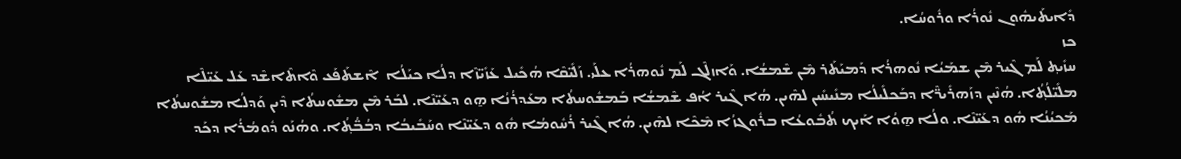ܕܺܐܝܬܰܝܗܽܘܢ ܢܽܘܪܳܐ ܘܪܽܘܚܳܐ.
ܟܙ
ܚܙܺܝܬ݂ ܠܰܡ ܓܶܝܪ ܡܶܢ ܫܡܰܝܳܐ ܢܽܘܗܪܳܐ ܕܰܡܝܰܬܰܪ ܡܶܢ ܫܶܡܫܳܐ. ܘܰܐܙܠܶܓ ܠܰܡ ܢܽܘܗܪܳܐ ܥܠܰܝ. ܙܰܠܺܝ̈ܩܶܐ ܗܳܟܺܝܠ ܥܰܙܺܝ̈ܙܶܐ ܕܠܳܐ ܟܝܰܠܳܐ  ܐܶܫܬܰܦܰܥ ܘܶܐܬܶܐܫܶܕ ܥܰܠ ܥܰܝ̈ܠܶܐ ܡܠܺܝ̈ܠܳܬ݂ܳܐ. ܗܳܢܶܝܢ ܕܙܰܗܪܺܝܪ̈ܶܐ ܕܒܰܟܠܺܝܠܳܐ ܡܢܺܝܚܺܝܢ ܠܗܶܝܢ. ܗܳܐ ܓܶܝܪ ܐܳܦ ܫܶܡܫܳܐ ܒܰܡܫܽܘܚܬܳܐ ܡܥܰܕܪܳܢܳܐ ܗ̱ܘ ܕܥܰܝ̈ܢܶܐ. ܠܒܰܪ ܡܶܢ ܡܫܽܘܚܬܳܐ ܕܶܝܢ ܘܰܕܠܳܐ ܡܫܽܘܚܬܳܐ ܡܰܟܝܳܢܳܐ ܗܽܘ ܕܥܰܝ̈ܢܶܐ. ܘܠܳܐ ܗ̱ܘܳܐ ܐܰܝܟ ܬܳܒܽܘܥܳܐ ܒܪܽܘܓܙܳܐ ܡܶܟܶܐ ܠܗܶܝܢ. ܗܳܐ ܓܶܝܪ ܪܳܚܽܘܡܳܐ ܗܽܘ ܕܥܰܝ̈ܢܶܐ ܘܚܰܒܺܝܒܳܐ ܕܒܳܒ̈ܳܬ݂ܳܐ. ܘܗܳܢܰܘ ܕܽܘܡܳܪܳܐ ܕܟܰܕ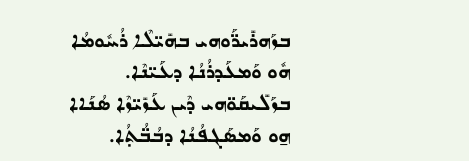ܒܙܰܗܪܺܝܪ̈ܰܘܗܝ ܒܗܺܝ̈ܠܶܐ ܪܳܚܽܘܡܳܐ ܗܽܘ ܘܰܡܥܰܕܪܳܢܳܐ ܕܥܰܝ̈ܢܶܐ. ܒܙܰܠܺܝܩܰܘ̈ܗܝ ܕܶܝܢ ܥܰܙܺܝ̈ܙܶܐ ܣܳܢܰܐܐ ܗ̱ܘ ܘܰܡܣܰܓܦܳܢܳܐ ܕܒܳܒ̈ܳܬ݂ܳܐ.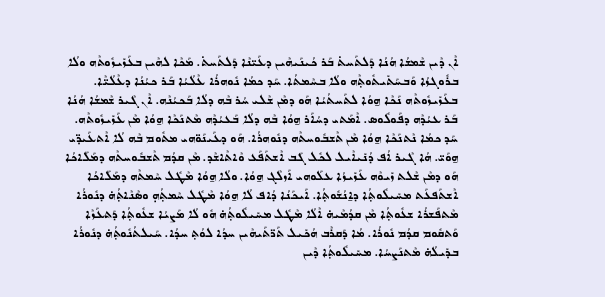ܐܶܢ ܕܶܝܢ ܫܶܡܫܳܐ ܗܳܢܳܐ ܕܰܠܬܰܚܬ݁ ܒܰܪ ܟܳܝܢܰܝܗܶܝܢ ܕܥܰܝ̈ܢܶܐ ܕܰܠܬܰܚܬ݁. ܡܰܟܶܐ ܠܗܶܝܢ ܒܥܰܙܺܝܙܽܘܬܶܗ ܘܠܳܐ ܒܪܽܘܓܙܳܐ ܘܰܒܚܰܬܺܝܬܽܘܬ݂ܶܗ ܘܠܳܐ ܒܚܶܡܬܳܐ. ܚܰܕ ܟܡܳܐ ܢܽܘܗܪܳܐ ܥܶܠܳܝܳܐ ܒܰܪ ܟܝܳܢܳܐ ܕܥܶܠܳܝ̈ܶܐ. ܒܥܰܙܺܝܙܽܘܬܶܗ ܢܰܟܶܐ ܗ̱ܘܳܐ ܠܬܰܚܬܳܝܳܐ ܗܰܘ ܕܡܶܢ ܫܶܠܝ ܚܳܪ ܒܶܗ ܕܠܳܐ ܒܰܟܝܳܢܶܗ. ܐܶܢ ܓܶܝܪ ܫܶܡܫܳܐ ܗܳܢܳܐ ܒܰܪ ܥܝܳܕܶܗ ܕܦܰܘܠܽܘܣ. ܐܶܡܰܬܝ ܕܚܳܐܰܪ ܗ̱ܘܳܐ ܒܶܗ ܕܠܳܐ ܒܰܥܝܳܕܶܗ ܡܶܬܢܰܟܶܐ ܗ̱ܘܳܐ ܡܶܢ ܥܰܙܺܝܙܽܘܬܶܗ. ܚܰܕ ܟܡܳܐ ܢܶܬܢܰܟܶܐ ܗ̱ܘܳܐ ܡܶܢ ܬܶܫܒܽܘܚܬܶܗ ܕܢܽܘܗܪܳܐ. ܗܰܘ ܕܥܰܝܢܰܘ̈ܗܝ ܡܬܽܘܡ ܒܶܗ ܠܳܐ ܐܶܬܥܰܝܕ̈ܝ ܗ̱ܘܰܝ̈. ܗܳܐ ܓܶܝܪ ܐܳܦ ܕܳܢܺܝܐܶܝܠ ܠܟܽܠ ܓܰܒ ܐܶܫܬܰܦܰܥ ܘܶܐܬܶܐܫܶܕ. ܡܶܢ ܩܕܳܡ ܬܶܫܒܽܘܚܬܶܗ ܕܡܰܠܰܐܟܳܐ ܗܰܘ ܕܡܶܢ ܫܶܠܬ ܙܺܝܘܶܗ ܥܰܙܺܝܙܳܐ ܥܠܰܘܗܝ ܐܰܙܠܶܓ ܗ̱ܘܳܐ. ܘܠܳܐ ܗ̱ܘܳܐ ܡܶܛܽܠ ܚܶܡܬܶܗ ܕܡܰܠܰܐܟܳܐ ܐܶܫܬܰܦܥܰܬ ܡܚܺܝܠܽܘܬ݂ܳܐ ܕܐ̱ܢܳܫܽܘܬ݂ܳܐ. ܐܰܝܟܰܢܳܐ ܕܳܐܦ ܠܳܐ ܗ̱ܘܳܐ ܡܶܛܽܠ ܚܶܡܬ݂ܳܗ̣ ܘܣܶܢܶܐܬ݂ܳܗ̇ ܕܢܽܘܪܳܐ ܡܶܬܦܰܫܪܳܐ ܫܥܽܘܬ݂ܳܐ ܡܶܢ ܩܕܳܡܶܝܗ̇ ܐܶܠܳܐ ܡܶܛܽܠ ܡܚܺܝܠܽܘܬ݂ܳܗ̇ ܗܽܘ ܠܳܐ ܡܰܨܝܳܐ ܫܥܽܘܬ݂ܳܐ ܕܰܬܥܰܙܶܐ ܘܰܬܩܽܘܡ ܩܕܳܡ ܢܽܘܪܳܐ. ܡܳܐ ܕܰܩܪܶܒ ܗܳܟܺܝܠ ܬܰܪ̈ܬܰܝܗܶܝܢ ܚܕܳܐ ܠܘܳܬ݂ ܚܕܳܐ. ܚܰܝܠܬܳܢܽܘܬ݂ܳܗ̇ ܕܢܽܘܪܳܐ ܒܕܺܝܠܳܗ̇ ܡܶܬܢܰܨܚܳܐ. ܡܚܺܝܠܽܘܬ݂ܳܐ ܕܶܝܢ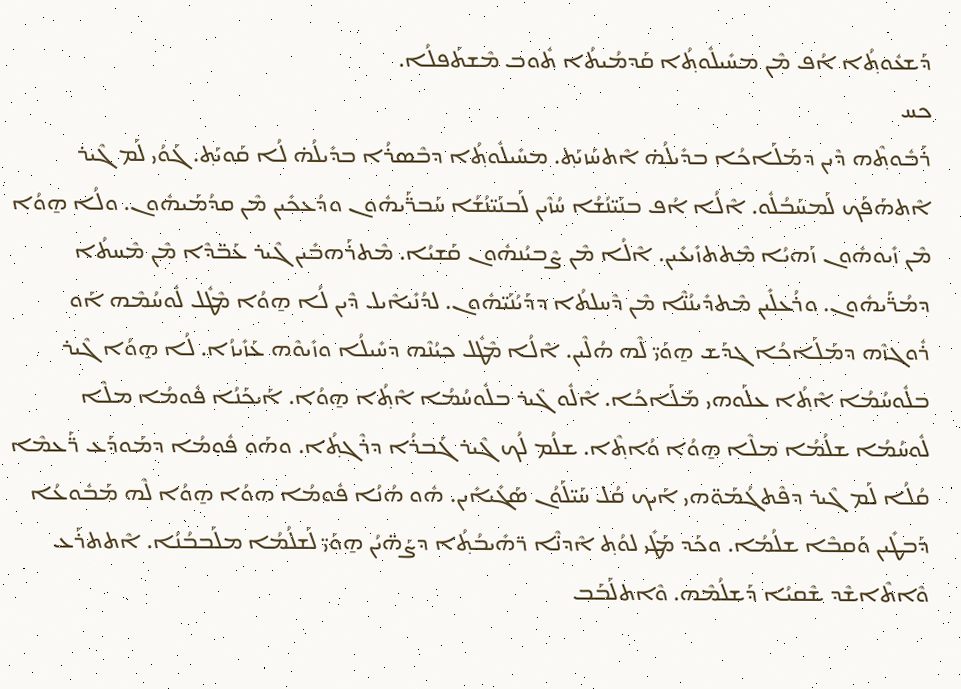ܕܰܫܥܽܘܬ݂ܳܐ ܐܳܦ ܡܶܢ ܡܚܺܝܠܽܘܬ݂ܳܐ ܩܰܕܡܳܝܬܳܐ ܬܽܘܒ ܡܶܫܬܰܦܠܳܐ.
ܟܚ
ܪܰܒܽܘܬ݂ܶܗ ܕܶܝܢ ܕܡܰܠܰܐܟܳܐ ܒܕܺܝܠܳܗ̇ ܐܶܬܚܰܙܝܰܬ݂. ܡܚܺܝܠܽܘܬ݂ܳܐ ܕܒܶܣܪܳܐ ܒܕܺܝܠܳܗ̇ ܠܳܐ ܩܰܘܝܰܬ݂. ܓܰܘܳܝ ܠܰܡ ܓܶܝܪ ܐܶܬܗܰܦܰܟ ܠܰܡܚܰܒܳܠܽܘ. ܐܶܠܳܐ ܐܳܦ ܒܢܰܝ̈ܢܳܫܳܐ ܚܳܙܶܝܢ ܠܰܒܢܰܝ̈ܢܳܫܳܐ ܚܰܒܪ̈ܰܝܗܽܘܢ ܘܕܳܥܟܺܝܢ ܡܶܢ ܩܕܳܡܰܝܗܽܘܢ. ܘܠܳܐ ܗ̱ܘܳܐ ܡܶܢ ܙܺܝܘܗܽܘܢ ܙܰܗܝܳܐ ܡܶܬܬܙܺܝܥܺܝܢ. ܐܶܠܳܐ ܡܶܢ ܨܶܒܝܳܢܗܽܘܢ ܩܰܫܝܳܐ. ܡܶܬܪܰܗܒܺܝܢ ܓܶܝܪ ܥܰܒ̈ܕܶܐ ܡܶܢ ܡܶܚܬܳܐ ܕܡܳܪ̈ܰܝܗܽܘܢ. ܘܪܳܥܠܺܝܢ ܡܶܬܕܺܝܢܳܢ̈ܶܐ ܡܶܢ ܕܶܚܠܬܳܐ ܕܕܰܝܳܢܰܝ̈ܗܽܘܢ. ܠܕܳܢܺܝܐܶܝܠ ܕܶܝܢ ܠܳܐ ܗ̱ܘܳܐ ܡܶܛܽܠ ܠܽܘܚܳܡܶܗ ܐܰܘ ܪܽܘܓܙܶܗ ܕܡܰܠܰܐܟܳܐ ܓܕܰܫ ܗ̱ܘܰܝ̈ ܠܶܗ ܗܳܠܶܝܢ. ܐܶܠܳܐ ܡܶܛܽܠ ܟܝܳܢܶܗ ܕܚܺܝܠܳܐ ܘܙܺܝܘܶܗ ܥܰܙܺܝܙܳܐ. ܠܳܐ ܗ̱ܘܳܐ ܓܶܝܪ ܒܠܽܘܚܳܡܳܐ ܐܶܬ݂ܳܐ ܥܠܰܘܗܝ ܡܰܠܰܐܟܳܐ. ܐܶܠܽܘ ܓܶܝܪ ܒܠܽܘܚܳܡܳܐ ܐܶܬ݂ܳܐ ܗ̱ܘܳܐ. ܐܰܝܟܰܢܳܐ ܦܽܘܡܳܐ ܡܠܶܐ ܠܽܘܚܳܡܳܐ ܫܠܳܡܳܐ ܡܠܶܐ ܗ̱ܘܳܐ ܘܳܐܬ݂ܶܐ. ܫܠܳܡ ܠܳܟ ܓܶܝܪ ܓܰܒܪܳܐ ܕܪܶܓܬ݂ܳܐ. ܘܗܰܘ ܦܽܘܡܳܐ ܕܡܰܘܕܰܥ ܪ̈ܰܥܡܶܐ ܩܳܠܳܐ ܠܰܡ ܓܶܝܪ ܕܦܶܬܓܳܡܰܘ̈ܗܝ ܐܰܝܟ ܩܳܠ ܚܰܝ̈ܠܰܘܳܢ ܣܰܓܺܝܐܺܝܢ. ܗܽܘ ܗܳܢܳܐ ܦܽܘܡܳܐ ܗܘܳܐ ܗ̱ܘܳܐ ܠܶܗ ܡܰܒܽܘܥܳܐ ܕܰܒܛܺܝܢ ܘܰܩܒܶܐ ܫܠܳܡܳܐ. ܘܟܰܕ ܡܰܛܺܝ ܠܘܳܬ݂ ܐܶܕܢ̈ܶܐ ܪ̈ܗܺܝܒܳܬ݂ܳܐ ܕܨܰܗ̈ܝܳܢ ܗ̱ܘܰܝ̈ ܠܰܫܠܳܡܳܐ ܡܠܰܒܒܳܢܳܐ. ܐܶܬܬܪܰܥ ܘܶܐܬܶܐܫܶܕ ܫܶܩܝܳܐ ܕܰܫܠܳܡܶܗ. ܘܶܐܬܠܰܒܰܒ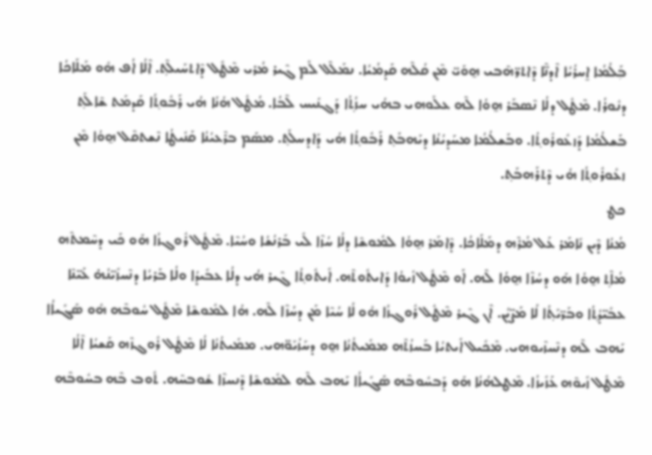ܒܼܰܠܳܡܳܐ ܐ̱ܚܪܳܝܳܐ ܐܶܕܢ̈ܶܐ ܕܶܐܬܪ̈ܗܶܒܝ ܗ̱ܘܰܝ̈ ܡܶܢ ܩܳܠܶܗ ܩܰܕܡܳܝܳܐ. ܢܡܰܠܶܠ ܠܰܡ ܓܶܝܪ ܡܳܪܝ ܡܶܛܽܠ ܕܶܐܬܚܰܝܠܶܬ݂. ܐܶܠܳܐ ܐܳܦ ܗܽܘ ܡܰܠܰܐܟܳܐ ܕܢܽܘܪܳܐ. ܡܶܛܽܠ ܕܠܳܐ ܢܶܣܒܰܪ ܗ̱ܘܳܐ ܠܶܗ ܥܠܰܘܗܝ ܒܗܳܝ ܚܙܳܬ݂ܳܐ ܕܰܓܢܺܝܚ ܠܶܒܳܐ. ܡܳܛܽܠ ܗܳܢܳܐ ܗܳܝ ܪܰܒܽܘܬ݂ܳܐ ܩܰܕܡܰܬ ܫܶܐܠܰܬ݂ ܒܰܫܠܳܡܳܐ ܕܰܙܥܽܘܪܽܘܬ݂ܳܐ. ܘܒܰܫܠܳܡܳܐ ܡܚܰܕܝܳܢܳܐ ܕܝܰܗܒܰܬ݂ ܪܰܒܽܘܬ݂ܳܐ ܗܳܝ ܕܰܐܕܚܠܰܬ݂. ܡܣܰܡ ܒܪܶܥܝܳܢܳܐ ܩܰܢܺܝܛܳܐ ܢܶܫܬܩܶܠ ܗ̱ܘܳܐ ܡܶܢ ܙܥܽܘܪܽܘܬ݂ܳܐ ܗܳܝ ܕܶܬܪܰܗܒܰܬ݂.
ܟܛ
ܡܳܢܳܐ ܕܶܝܢ ܢܺܐܡܰܪ ܥܰܠ ܡܳܪܶܗ ܕܡܰܠܰܐܟܳܐ. ܕܶܐܡܰܪ ܗ̱ܘܳܐ ܠܡܽܘܫܶܐ ܕܠܳܐ ܚܳܙܶܐ ܠܺܝ ܒܰܪܢܳܫܳܐ ܘܚܳܝܶܐ. ܡܶܛܽܠ ܪܽܘܓܙܳܐ ܗܰܘ ܟܰܝ ܕܚܶܡܬܶܗ ܡܳܐܶܬ݂ ܗ̱ܘܳܐ ܗܰܘ ܕܚܳܙܶܐ ܗ̱ܘܳܐ ܠܶܗ. ܐܰܘ ܡܶܛܽܠ ܙܺܝܘܳܐ ܕܺܐܝܬܽܘܬܶܗ. ܐܺܝܬܽܘܬ݂ܳܐ ܓܶܝܪ ܗܳܝ ܕܠܳܐ ܥܒܺܝܕܳܐ ܘܠܳܐ ܒܰܪܝܳܐ ܕܢܶܚܙܺܝ̈ܢܳܗ̇ ܥܰܝ̈ܢܶܐ ܥܒܺܝ̈ܕܳܬ݂ܳܐ ܘܒܰܪ̈ܝܰܬ݂ܳܐ ܠܳܐ ܡܰܨ̈ܝܳܢ. ܐܶܢ ܓܶܝܪ ܡܶܛܽܠ ܪܽܘܓܙܳܐ ܗܽܘ ܠܳܐ ܚܳܝܶܐ ܡܰܢ ܕܚܳܙܶܐ ܠܶܗ. ܗܳܐ ܠܡܽܘܫܶܐ ܡܶܛܽܠ ܚܽܘܒܶܗ ܗܽܘ ܣܰܓܺܝܐܳܐ ܝܰܗܒ ܠܶܗ ܕܢܶܚܙܶܝܘܗܝ. ܡܶܟܺܝܠ ܐܺܝܬܝܳܐ ܒܰܚܙܳܬܶܗ ܡܡܺܝܬܳܢܳܐ ܗ̱ܘ ܕܚܰܙܳܝܰܘ̈ܗܝ. ܡܡܺܝܬܳܢܳܐ ܠܳܐ ܡܶܛܽܠ ܪܽܘܓܙܶܗ ܩܰܫܝܳܐ ܐܶܠܳܐ ܡܶܛܽܠ ܙܺܝܘܶܗ ܥܰܙܺܝܙܳܐ. ܡܶܛܠܗܳܢܳܐ ܗܰܘ ܕܰܒܚܽܘܒܶܗ ܣܰܓܺܝܐܳܐ ܝܰܗܒ ܠܶܗ ܠܡܽܘܫܶܐ ܕܶܢܚܙܶܐ ܫܽܘܒܚܶܗ. ܬܽܘܒ ܒܶܗ ܒܚܽܘܒܶܗ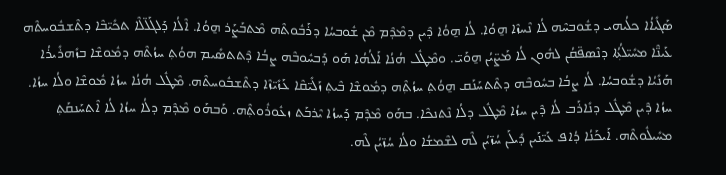ܣܰܓܺܝܐܳܐ ܟܠܳܝܗܝ ܕܫܽܘܒܚܶܗ ܠܳܐ ܢܶܚܙܶܐ ܗ̱ܘܳܐ. ܠܳܐ ܗ̱ܘܳܐ ܕܶܝܢ ܕܡܶܕܶܡ ܡܶܢ ܫܽܘܒܚܳܐ ܕܪܰܒܽܘܬܶܗ ܡܶܬܒܰܨܰܪ ܗ̱ܘܳܐ. ܐܶܠܳܐ ܕܰܠܓܰܠ̈ܠܶܐ ܬܟܺܝ̈ܒܶܐ ܕܬܶܫܒܽܘܚܬܶܗ ܥܰܝܢ̈ܶܐ ܡܚܺܝ̈ܠܳܬ݂ܳܐ ܕܢܶܣܦ̈ܩܳܢ ܠܗܽܘܢ ܠܳܐ ܡܰܨ̈ܝܳܢ ܗ̱ܘܰܝ̈. ܘܡܶܛܽܠ ܗܳܢܳܐ ܐܰܠܳܗܳܐ ܗܰܘ ܕܰܒܚܽܘܒܶܗ ܨܒܳܐ ܕܶܬܬܣܺܝܡ ܗܘܳܬ݂ ܚܙܳܬܶܗ ܕܡܽܘܫܶܐ ܒܙܺܗܪܺܝܪܳܐ ܗܰܢܺܝܳܐ ܕܫܽܘܒܚܳܐ. ܠܳܐ ܨܒܳܐ ܒܚܽܘܒܶܗ ܕܬܶܬܚܰܢܰܩ ܗ̱ܘܳܬ݂ ܚܙܳܬ݂ܶܗ ܕܡܽܘܫܶܐ ܒܶܝܬ݂ ܙܰܠܺܝ̈ܩܶܐ ܥܰܙܺܝ̈ܙܶܐ ܕܬܶܫܒܽܘܚܬܶܗ. ܡܶܛܽܠ ܗܳܢܳܐ ܚܙܳܐ ܡܽܘܫܶܐ ܘܠܳܐ ܚܙܳܐ. ܚܙܳܐ ܕܶܝܢ ܡܶܛܽܠ ܕܢܺܐܪܰܒ ܠܳܐ ܕܶܝܢ ܚܙܳܐ ܡܶܛܽܠ ܕܠܳܐ ܢܶܬܢܟܶܐ. ܒܗܰܘ ܡܶܕܶܡ ܕܰܚܙܳܐ ܝܶܪܒܰܬ ܙܥܽܘܪܽܘܬ݂ܶܗ. ܘܰܒܗܰܘ ܡܶܕܶܡ ܕܠܳܐ ܚܙܳܐ ܠܳܐ ܐܶܬܚܰܢܩܰܬ݂ ܡܚܺܝܠܽܘܬܶܗ. ܐܰܝܟܰܢܳܐ ܕܳܐܦ ܥܰܝ̈ܢܰܝܢ ܕܺܝܠܰܢ ܚܳܙ̈ܝܳܢ ܠܶܗ ܠܫܶܡܫܳܐ ܘܠܳܐ ܚܳܙ̈ܝܳܢ ܠܶܗ.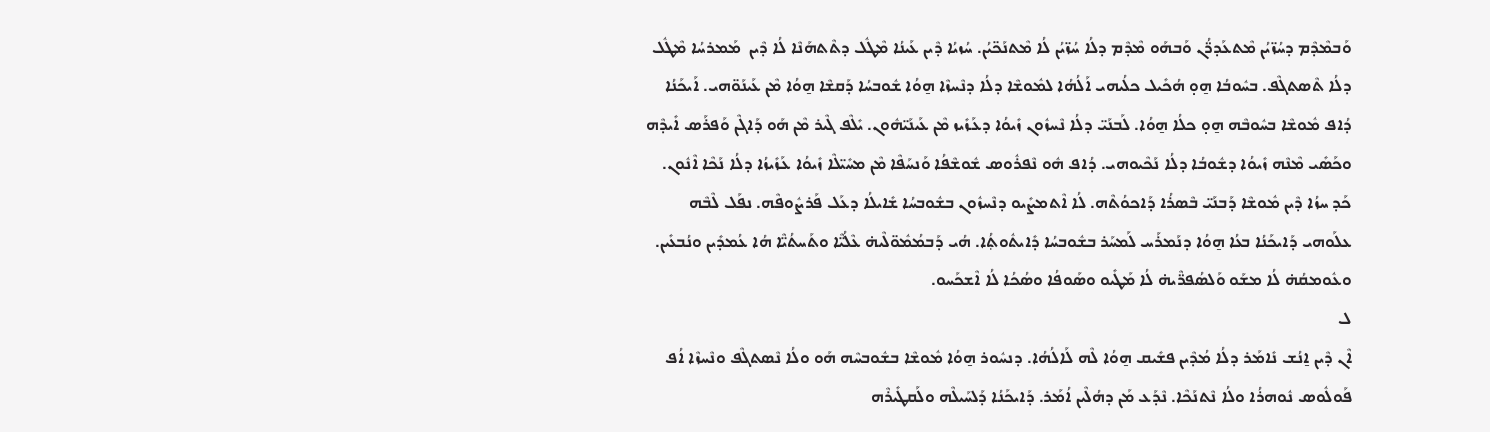ܘܰܒܡܶܕܶܡ ܕܚܳܙ̈ܝܳܢ ܡܶܬܥܰܕܪ̈ܳܢ ܘܰܒܗܰܘ ܡܶܕܶܡ ܕܠܳܐ ܚܳܙ̈ܝܳܢ ܠܳܐ ܡܶܬܢܰܟ̈ܝܳܢ. ܚܳܙܝܳܐ ܕܶܝܢ ܥܰܝܢܳܐ ܡܶܛܽܠ ܕܬܶܬܗܰܢܶܐ ܠܳܐ ܕܶܝܢ  ܡܰܡܪܚܳܐ ܡܶܛܽܠ ܕܠܳܐ ܬܶܣܬܓܶܦ. ܒܚܽܘܒܳܐ ܗ̱ܘ̣ ܗܳܟܺܝܠ ܟܠܳܝܗܝ ܐܰܠܳܗܳܐ ܠܡܽܘܫܶܐ ܕܠܳܐ ܕܢܶܚܙܶܐ ܗ̱ܘܳܐ ܫܽܘܒܚܳܐ ܕܰܩܫܶܐ ܗ̱ܘܳܐ ܡܶܢ ܥܰܝܢܰܘ̈ܗܝ. ܐܰܝܟܰܢܳܐ ܕܳܐܦ ܡܽܘܫܶܐ ܒܚܽܘܒܶܗ ܗ̱ܘ̣ ܟܠܳܐ ܗ̱ܘܳܐ. ܠܰܒܢܰܝ̈ ܕܠܳܐ ܢܶܚܙܽܘܢ ܙܺܝܘܳܐ ܕܥܰܙܺܝܙ ܡܶܢ ܥܰܝܢܰܝ̈ܗܽܘܢ. ܝܺܠܶܦ ܓܶܝܪ ܡܶܢ ܗܰܘ ܕܰܐܓܶܢ ܘܰܦܪܰܣ ܐܺܝܕܶܗ ܘܟܰܣܺܝ ܡܶܢܶܗ ܙܺܝܘܳܐ ܕܫܽܘܒܳܐ ܕܠܳܐ ܢܰܟܶܝܘܗܝ. ܕܳܐܦ ܗܽܘ ܢܶܦܪܽܘܣ ܫܽܘܫܶܦܳܐ ܘܰܢܚܰܦܶܐ ܡܶܢ ܡܚܺܝ̈ܠܶܐ ܙܺܝܘܳܐ ܥܰܙܺܝܙܳܐ ܕܠܳܐ ܢܰܟܶܐ ܐܶܢܽܘܢ. ܟܰܕ ܚܙܳܐ ܕܶܝܢ ܡܽܘܫܶܐ ܕܰܒܢܰܝ̈ ܒܶܣܪܳܐ ܕܰܐܟܘܳܬܶܗ. ܠܳܐ ܐܶܬܡܨܺܝܘ ܕܢܶܚܙܽܘܢ ܒܫܽܘܒܚܳܐ ܫܺܐܝܠܳܐ ܕܥܰܠ ܦܰܪܨܽܘܦܶܗ. ܢܦܰܠ ܠܶܒܶܗ ܥܠܰܘܗܝ ܕܰܐܝܟܰܢܳܐ ܒܥܳܐ ܗ̱ܘܳܐ ܕܢܰܡܪܰܚ ܠܰܡܚܰܪ ܒܫܽܘܒܚܳܐ ܕܺܐܝܬܽܘܬ݂ܳܐ. ܗܳܝ ܕܰܒܡܳܡܽܘ̈ܠܶܝܗ̇ ܥܶܠܳܝ̈ܶܐ ܘܬܰܚܬܳܝ̈ܶܐ ܗܳܐ ܥܳܡܕܺܝܢ ܘܢܳܒܥܺܝܢ. ܘܥܽܘܡܩܳܗ̇ ܠܳܐ ܡܫܰܘ ܘܰܠܣܳܦܪ̈ܶܝܗ̇ ܠܳܐ ܡܰܛܺܝܘ ܘܣܰܘܦܳܐ ܘܣܳܟܳܐ ܠܳܐ ܐܶܫܟܰܚܘ.
ܠ
ܐܶܢ ܕܶܝܢ ܐ̱ܢܳܫ ܢܺܐܡܰܪ ܕܠܳܐ ܡܳܕܶܝܢ ܦܫܺܝܩ ܗ̱ܘܳܐ ܠܶܗ ܠܰܐܠܳܗܳܐ. ܕܢܚܽܘܪ ܗ̱ܘܳܐ ܡܽܘܫܶܐ ܒܫܽܘܒܚܶܗ ܗܰܘ ܘܠܳܐ ܢܶܣܬܓܶܦ ܘܢܶܚܙܶܐ ܐܳܦ ܦܰܘܠܽܘܣ ܢܽܘܗܪܳܐ ܘܠܳܐ ܢܶܬܢܰܟܶܐ. ܢܶܕܰܥ ܡܰܢ ܕܗܳܠܶܝܢ ܐܳܡܰܪ. ܕܰܐܝܟܰܢܳܐ ܕܰܠܚܰܝܠܶܗ ܘܠܰܩܛܺܝܪܶܗ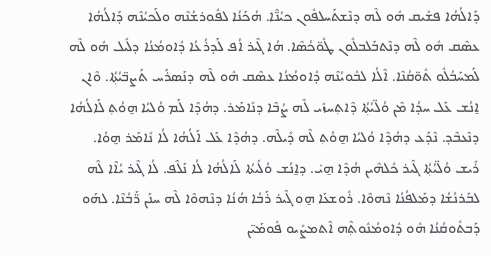ܕܰܐܠܳܗܳܐ ܦܫܺܝܩ ܗܽܘ ܠܶܗ ܕܢܶܫܬܰܚܠܦܽܘܢ ܟܝܳܢ̈ܶܐ. ܗܳܟܰܢܳܐ ܠܦܽܘܪܫܳܢܶܗ ܘܠܰܟܝܳܢܶܗ ܕܰܐܠܳܗܳܐ ܥܣܶܩ ܗܽܘ ܠܶܗ ܕܢܶܬܒܰܠܒܠܽܘܢ ܛܽܘ̈ܟܳܣܶܐ. ܗܳܐ ܓܶܝܪ ܐܳܦ ܠܰܕܪܳܥܳܐ ܕܽܐܘܡܳܢܳܐ ܕܠܺܝܠ ܗܽܘ ܠܶܗ ܠܰܡܚܰܒܳܠܽܘ ܬܽܘ̈ܩܳܢܶܐ. ܐܶܠܳܐ ܠܒܽܘܝܳܢܶܗ ܕܽܐܘܡܳܢܳܐ ܥܣܶܩ ܗܽܘ ܠܶܗ ܕܢܰܣܪܰܚ ܬܰܨܒ̈ܝܳܬ݂ܳܐ. ܘܶܐܢ ܐ̱ܢܳܫ ܥܰܠ ܚܕܳܐ ܡܶܢ ܘܳܠ̈ܝܳܬ݂ܳܐ ܕܶܐܬ݂ܚܙܺܝ ܠܶܗ ܨܳܒܶܐ ܕܢܺܐܡܰܪ. ܕܗܳܕܶܐ ܠܰܡ ܘܳܠܝܳܐ ܗ̱ܘܳܬ݂ ܠܰܐܠܳܗܳܐ ܕܢܶܥܒܶܕ. ܢܶܕܰܥ ܕܗܳܕܶܐ ܘܳܠܝܳܐ ܗ̱ܘܳܬ݂ ܠܶܗ ܕܺܝܠܶܗ. ܕܗܳܕܶܐ ܥܰܠ ܐܰܠܳܗܳܐ ܠܳܐ ܢܺܐܡܰܪ ܗ̱ܘܳܐ. ܪܺܝܫ ܘܳܠ̈ܝܳܬ݂ܳܐ ܓܶܝܪ ܟܽܠܗܶܝܢ ܗܳܕܶܐ ܗ̱ܝ̇. ܕܐ̱ܢܳܫ ܘܳܠܺܝܬܳܐ ܠܰܐܠܳܗܳܐ ܠܳܐ ܢܰܠܶܦ. ܠܳܐ ܓܶܝܪ ܝܳܐܶܐ ܠܶܗ ܠܒܰܪܢܳܫܳܐ ܕܡܰܠܦܳܢܳܐ ܢܶܗܘܶܐ. ܪܽܘܫܥܰܐ ܗ̱ܘ ܓܶܝܪ ܪܰܒܳܐ ܗܳܢܳܐ ܕܢܶܗܘܶܐ ܠܶܗ ܚܢܰܢ ܪ̈ܰܒܳܢܶܐ. ܠܗܰܘ ܕܰܒܬܽܘܩܳܢܳܐ ܗܽܘ ܕܽܐܘܡܳܢܽܘܬ݂ܶܗ ܐܶܬܡܨܺܝܘ ܦܽܘܡܰܝ̈ܢ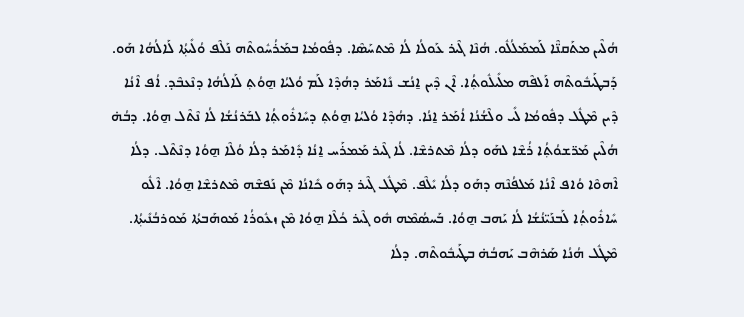ܗܳܠܶܝܢ ܡܬܰܩܢ̈ܶܐ ܠܰܡܡܰܠܳܠܽܘ. ܗܳܢܶܐ ܓܶܝܪ ܥܰܘܠܳܐ ܠܳܐ ܡܶܬܚܰܣܶܐ. ܕܦܽܘܡܳܐ ܒܡܰܪܳܚܽܘܬܶܗ ܢܰܠܶܦ ܘܳܠܺܝܬ݂ܳܐ ܠܰܐܠܳܗܳܐ ܗܰܘ. ܕܰܒܛܰܝܒܽܘܬܶܗ ܐܰܠܦܶܗ ܡܠܺܝܠܽܘܬ݂ܳܐ. ܐܶܢ ܕܶܝܢ ܐ̱ܢܳܫ ܢܺܐܡܰܪ ܕܗܳܕܶܐ ܠܰܡ ܘܳܠܝܳܐ ܗ̱ܘܳܬ݂ ܠܰܐܠܳܗܳܐ ܕܢܶܥܒܶܕ. ܐܳܦ ܐܶܢܳܐ ܕܶܝܢ ܡܶܛܽܠ ܕܦܽܘܡܳܐ ܠܺܝ ܘܠܶܫܳܢܳܐ ܐܳܡܰܪ ܐ̱ܢܳܐ. ܕܗܳܕܶܐ ܘܳܠܝܳܐ ܗ̱ܘܳܬ݂ ܕܚܺܐܪܽܘܬ݂ܳܐ ܠܒܰܪܢܳܫܳܐ ܠܳܐ ܢܶܬܶܠ ܗ̱ܘܳܐ. ܕܒܳܗ̇ ܗܳܠܶܝܢ ܡܰܪ̈ܫܘܳܬ݂ܳܐ ܪܳܫܶܐ ܠܗܰܘ ܕܠܳܐ ܡܶܬܪܫܶܐ. ܠܳܐ ܓܶܝܪ ܡܰܡܪܰܚ ܐ̱ܢܳܐ ܕܺܐܡܰܪ ܕܠܳܐ ܘܳܠܶܐ ܗ̱ܘܳܐ ܕܢܶܬܶܠ. ܕܠܳܐ ܐܶܗܘܶܐ ܘܳܐܦ ܐܶܢܳܐ ܡܰܠܦܳܢܶܗ ܕܗܰܘ ܕܠܳܐ ܝܺܠܶܦ. ܡܶܛܽܠ ܓܶܝܪ ܕܗܰܘ ܟܺܐܢܳܐ ܡܶܢ ܢܰܦܫܶܗ ܡܶܬܪܫܶܐ ܗ̱ܘܳܐ. ܐܶܠܽܘ ܚܺܐܪܽܘܬ݂ܳܐ ܠܰܒܢܰܝ̈ܢܳܫܳܐ ܠܳܐ ܝܰܗܒ ܗ̱ܘܳܐ. ܒܰܚܣܳܡܶܗ ܗܽܘ ܓܶܝܪ ܟܳܠܶܐ ܗ̱ܘܳܐ ܡܶܢ ܙܥܽܘܪܳܐ ܡܰܘܗܰܒܬܳܐ ܡܰܘܪܒܳܢܺܝܬ݂ܳܐ. ܡܶܛܽܠ ܗܳܢܳܐ ܣܰܪܗܶܒ ܝܰܗܒܳܗ̇ ܒܛܰܝܒܽܘܬܶܗ. ܕܠܳܐ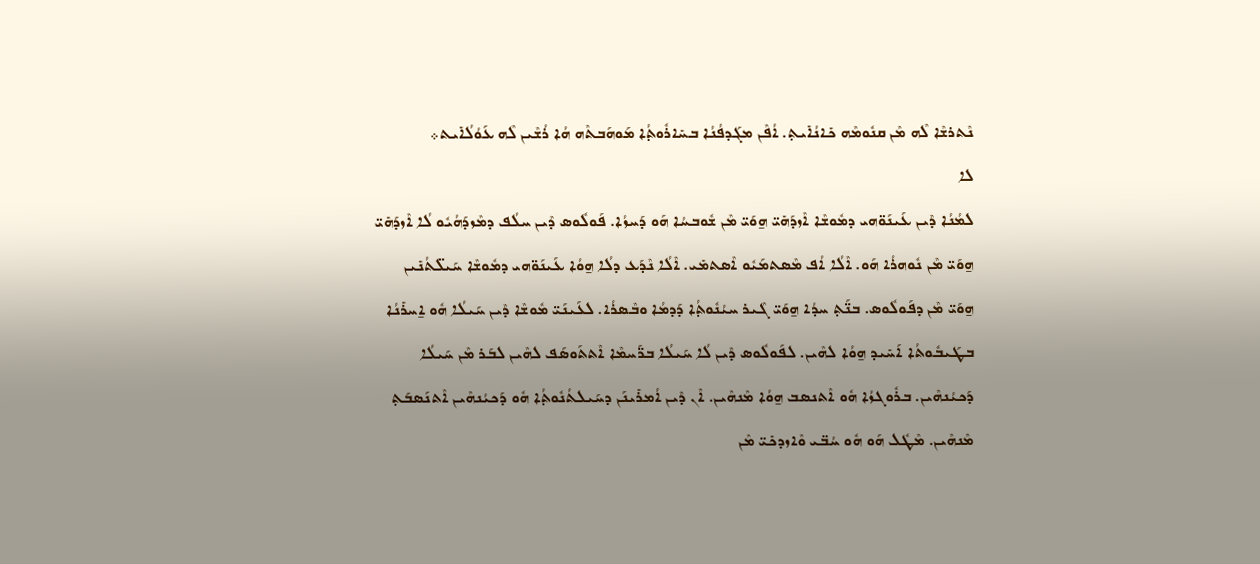ܢܶܬܪܫܶܐ ܠܶܗ ܡܶܢ ܩܢܽܘܡܶܗ ܟܺܐܢܳܐܺܝܬ݂. ܐܳܦܶܢ ܡܓܰܕܦܳܢܳܐ ܒܚܺܐܪܽܘܬ݂ܳܐ ܡܰܘܗܰܒܬܶܗ ܗܳܐ ܪܳܫܶܝܢ ܠܶܗ ܥܰܘܳܠܳܐܺܝܬ܀
ܠܐ
ܠܡܳܢܳܐ ܕܶܝܢ ܥܰܝܢܰܘ̈ܗܝ ܕܡܽܘܫܶܐ ܐܶܙܕܰܗܺܝ̈ ܗ̱ܘܰܝ̈ ܡܶܢ ܫܽܘܒܚܳܐ ܗܰܘ ܕܰܚܙܳܐ. ܦܰܘܠܽܘܣ ܕܶܝܢ ܚܠܳܦ ܕܡܶܙܕܰܗܳܝܽܘ ܠܳܐ ܐܶܙܕܰܗܺܝ̈ ܗ̱ܘܰܝ̈ ܡܶܢ ܢܽܘܗܪܳܐ ܗܰܘ. ܐܶܠܳܐ ܐܳܦ ܡܶܣܬܡܰܝܽܘ ܐܶܣܬܡܺܝ. ܐܶܠܳܐ ܢܶܕܰܥ ܕܠܳܐ ܗ̱ܘܳܐ ܥܰܝܢܰܘ̈ܗܝ ܕܡܽܘܫܶܐ ܚܰܝܠ̈ܬܳܢܺܝܢ ܗ̱ܘܰܝ̈ ܡܶܢ ܕܦܰܘܠܽܘܣ. ܒܢ̈ܰܬ݂ ܚܕܳܐ ܗ̱ܘܰܝ̈ ܓܶܝܪ ܚܝܳܢܽܘܬ݂ܳܐ ܕܰܕܡܳܐ ܘܒܶܣܪܳܐ. ܠܥܰܝܢܰܝ̈ ܡܽܘܫܶܐ ܕܶܝܢ ܚܰܝܠܳܐ ܗܽܘ ܐ̱ܚܪܺܢܳܐ ܒܛܰܝܒܽܘܬܳܐ ܐܰܚܺܝܕ ܗ̱ܘܳܐ ܠܗܶܝܢ. ܠܦܰܘܠܽܘܣ ܕܶܝܢ ܠܳܐ ܚܰܝܠܳܐ ܒܪ̈ܰܚܡܶܐ ܐܶܬܬܰܘܣܰܦ ܠܗܶܝܢ ܠܒܰܪ ܡܶܢ ܚܰܝܠܳܐ ܕܰܟܝܳܢܗܶܝܢ. ܒܪܽܘܓܙܳܐ ܗܽܘ ܐܶܬܢܣܒ ܗ̱ܘܳܐ ܡܶܢܗܶܝܢ. ܐܶܢ ܕܶܝܢ ܐܳܡܪܺܝܢܰܢ ܕܚܰܝܠܬܳܢܽܘܬ݂ܳܐ ܗܽܘ ܕܰܟܝܳܢܗܶܝܢ ܐܶܬܢܰܣܒܰܬ݂ ܡܶܢܗܶܝܢ. ܡܶܛܽܠ ܗܰܘ ܗܽܘ ܚܳܒ̈ܝ ܘܶܐܙܕܟܺܝ̈ ܡܶܢ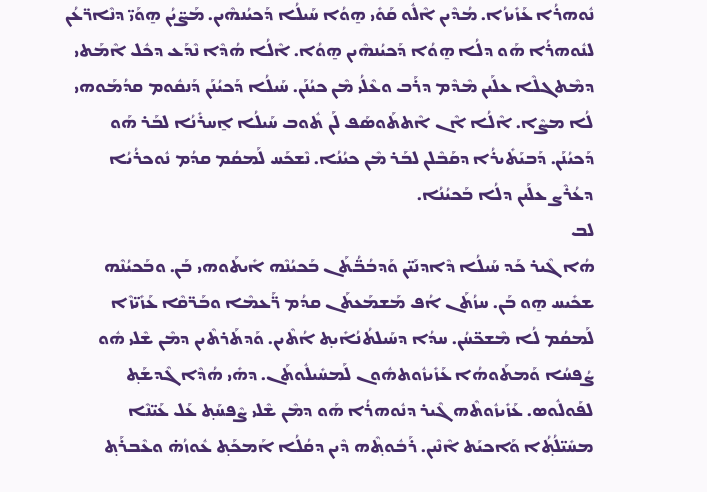ܢܽܘܗܪܳܐ ܥܰܙܺܝܙܳܐ. ܡܳܕܶܝܢ ܐܶܠܽܘ ܩܰܘܺܝ ܗ̱ܘܳܐ ܚܰܝܠܳܐ ܕܰܟܝܳܢܗܶܝܢ. ܡܰܨ̈ܝܳܢ ܗ̱ܘܰܝ̈ ܕܢܶܐܪ̈ܥܳܢ ܠܢܽܘܗܪܳܐ ܗܰܘ ܕܠܳܐ ܗ̱ܘܳܐ ܕܰܟܝܳܢܗܶܝܢ ܗ̱ܘܳܐ. ܐܶܠܳܐ ܗܳܕܶܐ ܢܶܕܰܥ ܕܟܽܠ ܐܶܡܰܬܝ ܕܡܶܬܓܠܶܐ ܥܠܰܝܢ ܡܶܕܶܡ ܕܪܰܒ ܘܥܶܠܳܝ ܡܶܢ ܟܝܳܢܰܢ. ܚܰܝܠܳܐ ܕܰܟܝܳܢܰܢ ܕܰܢܩܽܘܡ ܩܕܳܡܰܘܗܝ ܠܳܐ ܡܨܶܐ. ܐܶܠܳܐ ܐܶܢ ܐܶܬܬܰܘܣܰܦ ܠܰܢ ܬܽܘܒ ܚܰܝܠܳܐ ܐ̱ܚܪܺܢܳܐ ܠܒܰܪ ܗܰܘ ܕܰܟܝܳܢܰܢ. ܕܰܒܝܰܬܺܝܪܳܐ ܕܩܰܒܶܠܢ ܠܒܰܪ ܡܶܢ ܟܝܳܢܳܐ. ܢܶܫܟܰܚ ܠܰܡܩܳܡ ܩܕܳܡ ܢܽܘܟܪܳܝܳܐ ܕܥܳܪܶܨ ܥܠܰܝܢ ܕܠܳܐ ܒܰܟܝܳܢܳܐ.
ܠܒ
ܗܳܐ ܓܶܝܪ ܟܰܕ ܚܰܝܠܳܐ ܕܶܐܕܢܰܝ̈ܢ ܘܰܕܒܳܒ̈ܳܬܰܢ ܒܰܟܝܳܢܶܗ ܐܺܝܬܰܘܗܝ ܒܰܢ. ܘܒܰܟܝܳܢܶܗ ܫܟܺܝܚ ܗ̱ܘ ܒܰܢ. ܚܙܳܬܰܢ ܐܳܦ ܡܰܫܡܰܥܬܰܢ ܩܕܳܡ ܪ̈ܰܥܡܶܐ ܘܒܰܪ̈ܩܶܐ ܥܰܙܺܝ̈ܙܶܐ ܠܰܡܩܳܡ ܠܳܐ ܡܶܫܟ̈ܚܳܢ. ܚܕܳܐ ܕܚܰܝܠܬܳܢܳܐܺܝܬ݂ ܐܳܬܶܝܢ. ܘܰܕܬܰܪܬܶܝܢ ܕܡܶܢ ܫܶܠܝ ܗܽܘ ܨܳܦܚܳܐ ܘܰܡܬܰܘܗܳܐ ܥܰܙܺܝܙܽܘܬܗܽܘܢ ܠܰܡܚܺܝܠܽܘܬܰܢ. ܕܗܺܝ ܗܳܕܶܐ ܓܶܕܫܰܬ݂ ܠܦܰܘܠܽܘܣ. ܥܰܙܺܝܙܽܘܬܶܗ ܓܶܝܪ ܕܢܽܘܗܪܳܐ ܗܰܘ ܕܡܶܢ ܫܶܠܝ ܨܶܦܚܰܬ݂ ܥܰܠ ܥܰܝ̈ܢܶܐ ܡܚܺܝ̈ܠܳܬ݂ܳܐ ܘܰܐܟܝܰܬ ܐܶܢܶܝܢ. ܪܰܒܽܘܬ݂ܶܗ ܕܶܝܢ ܕܩܳܠܳܐ ܐܰܡܟܰܬ݂ ܥܽܘܙܳܗ̇ ܘܥܶܒܪܰܬ݂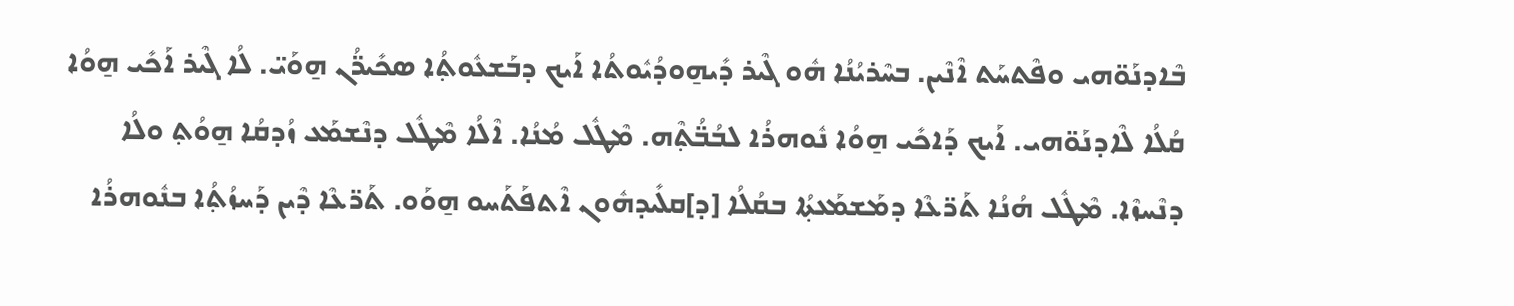ܒܶܐܕܢܰܘ̈ܗܝ ܘܦܶܬܚܰܬ ܐܶܢܶܝܢ. ܒܚܶܪܝܳܢܳܐ ܗܽܘ ܓܶܝܪ ܕܺܝܗ̱ܘܕܳܝܽܘܬܳܐ ܐܰܝܟ ܕܒܰܫܥܽܘܬ݂ܳܐ ܣܟܺܝܪ̈ܳܢ ܗ̱ܘܰܝ̈. ܠܳܐ ܓܶܝܪ ܐܰܟܺܝ ܗ̱ܘܳܐ ܩܳܠܳܐ ܠܶܐܕܢܰܘ̈ܗܝ. ܐܰܝܟ ܕܰܐܟܺܝ ܗ̱ܘܳܐ ܢܽܘܗܪܳܐ ܠܒܳܒ̈ܳܬ݂ܶܗ. ܡܶܛܽܠ ܡܳܢܳܐ. ܐܶܠܳܐ ܡܶܛܽܠ ܕܢܶܫܡܰܥ ܙܳܕܩܳܐ ܗ̱ܘܳܬ݂ ܘܠܳܐ ܕܢܶܚܙܶܐ. ܡܶܛܽܠ ܗܳܢܳܐ ܬܰܪ̈ܥܶܐ ܕܡܰܫܡܰܥܬ݂ܳܐ ܒܩܳܠܳܐ [ܕ]ܩܠܺܝܕܗܽܘܢ ܐܶܬܦܰܬܰܚܘ ܗ̱ܘܰܘ. ܬܰܪ̈ܥܶܐ ܕܶܝܢ ܕܰܚܙܳܬ݂ܳܐ ܒܢܽܘܗܪܳܐ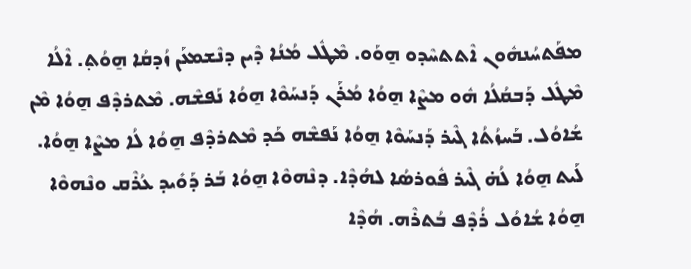ܡܦܰܬܚܳܢܗܽܘܢ ܐܶܬܬܚܶܕܘ ܗ̱ܘܰܘ. ܡܶܛܽܠ ܡܳܢܳܐ ܕܶܝܢ ܕܢܶܫܡܥܰܢ ܙܳܕܩܳܐ ܗ̱ܘܳܬ݂. ܐܶܠܳܐ ܡܶܛܽܠ ܕܰܒܩܳܠܳܐ ܗܽܘ ܡܨܶܐ ܗ̱ܘܳܐ ܡܳܪܰܢ ܕܰܢܚܰܘܶܐ ܗ̱ܘܳܐ ܢܰܦܫܶܗ. ܡܶܬܪܕܶܦ ܗ̱ܘܳܐ ܡܶܢ ܫܳܐܘܳܠ. ܒܰܚܙܳܬܳܐ ܓܶܝܪ ܕܰܢܚܰܘܶܐ ܗ̱ܘܳܐ ܢܰܦܫܶܗ ܟܰܕ ܡܶܬܪܕܶܦ ܗ̱ܘܳܐ ܠܳܐ ܡܨܶܐ ܗ̱ܘܳܐ. ܠܰܝܬ ܗ̱ܘܳܐ ܠܳܗ̇ ܓܶܝܪ ܦܽܘܪܣܳܐ ܠܗܳܕܶܐ. ܕܢܶܗܘܶܐ ܗ̱ܘܳܐ ܒܰܪ ܕܰܘܺܝܕ ܥܳܪܶܩ ܘܢܶܗܘܶܐ ܗ̱ܘܳܐ ܫܳܐܘܳܠ ܪܳܕܶܦ ܒܳܬܪܶܗ. ܗܳܕܶܐ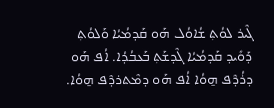ܓܶܝܪ ܠܘܳܬ݂ ܫܳܐܘܳܠ ܗܰܘ ܩܰܕܡܳܝܳܐ ܘܰܠܘܳܬ݂ ܕܰܘܺܝܕ ܩܰܕܡܳܝܳܐ ܓܶܕܫܰܬ݂ ܒܰܥܒܳܕܳܐ. ܐܳܦ ܗܰܘ ܕܪܳܕܶܦ ܗ̱ܘܳܐ ܐܳܦ ܗܰܘ ܕܡܶܬܪܕܶܦ ܗ̱ܘܳܐ.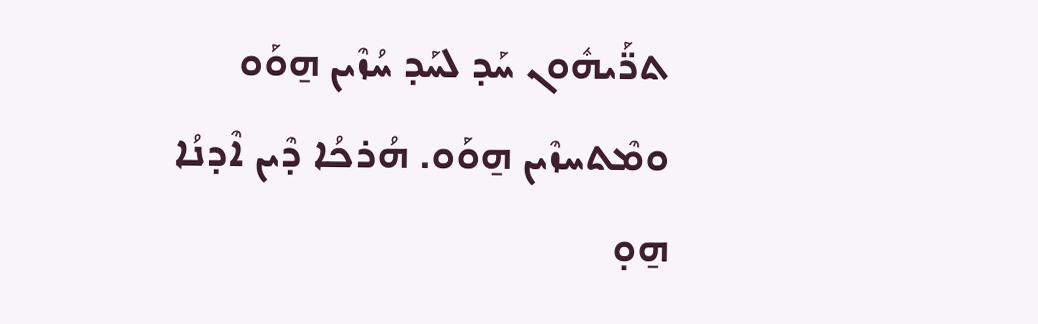ܬܪ̈ܰܝܗܽܘܢ ܚܰܕ ܠܚܰܕ ܚܳܙܶܝܢ ܗ̱ܘܰܘ ܘܡܶܬܚܙܶܝܢ ܗ̱ܘܰܘ. ܗܳܪܟܳܐ ܕܶܝܢ ܐܶܕܢܳܐ ܗ̱ܘ̣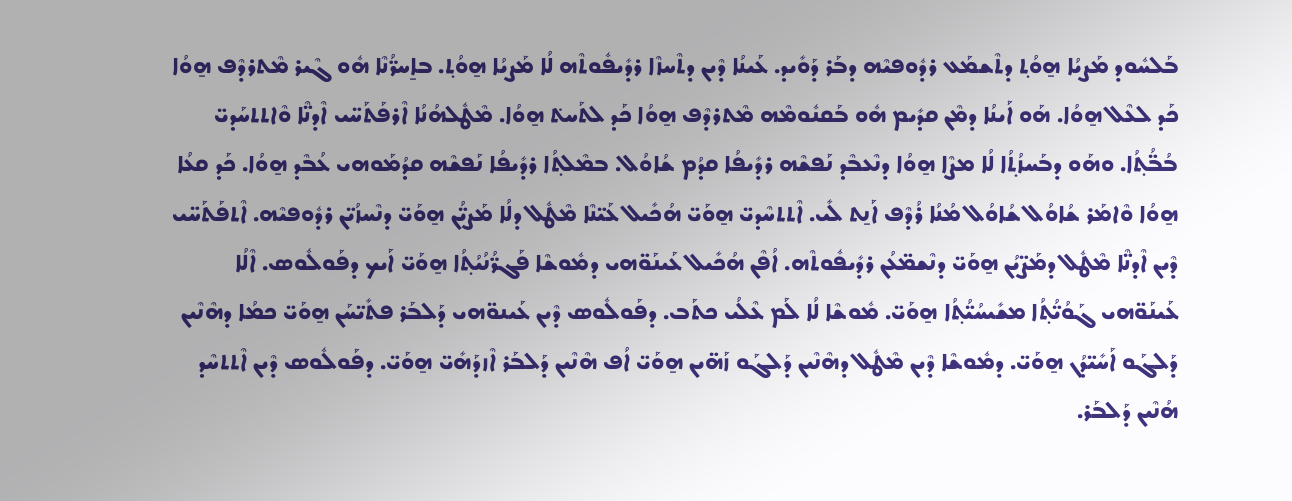ܒܰܠܚܽܘܕ ܡܰܨܝܳܐ ܗ̱ܘܳܬ݂ ܕܬܶܫܡܰܥ ܪܕܽܘܦܝܶܗ ܕܒܰܪ ܕܰܘܺܝܕ. ܥܰܝܢܳܐ ܕܶܝܢ ܕܬܶܚܙܶܐ ܪܕܺܝܦܽܘܬܶܗ ܠܳܐ ܡܰܨܝܳܐ ܗ̱ܘܳܬ݂. ܒܐ̱ܚܪ̈ܳܢܶܐ ܗܽܘ ܓܶܝܪ ܡܶܬܪܕܶܦ ܗ̱ܘܳܐ ܟܰܕ ܠܥܶܠ ܗ̱ܘܳܐ. ܗܰܘ ܐܰܝܢܳܐ ܕܡܶܢ ܩܕܺܝܡ ܗܽܘ ܒܰܩܢܽܘܡܶܗ ܡܶܬܪܕܶܦ ܗ̱ܘܳܐ ܟܰܕ ܠܬܰܚܬ݁ ܗ̱ܘܳܐ. ܡܶܛܽܠܗܳܢܳܐ ܐܶܪܦܰܬܰܚ̈ܝ ܐܶܕܢ̈ܶܐ ܘܶܐܬܬܚܰܕܝ̈ ܒܳܒ̈ܳܬ݂ܳܐ. ܘܗܰܘ ܕܒܰܚܙܳܬ݂ܳܐ ܠܳܐ ܡܨܶܐ ܗ̱ܘܳܐ ܕܢܶܥܒܶܕ ܢܰܦܫܶܗ ܪܕܺܝܦܳܐ ܩܕܳܡ ܫܳܐܘܳܠ. ܒܡܶܠܬ݂ܳܐ ܪܕܺܝܦܳܐ ܢܰܦܫܶܗ ܩܕܳܡܰܘܗܝ ܥܳܒܶܕ ܗ̱ܘܳܐ. ܟܰܕ ܩܥܳܐ ܗ̱ܘܳܐ ܘܶܐܡܰܪ ܫܳܐܘܳܠ ܫܳܐܘܳܠ ܡܳܢܳܐ ܪܳܕܶܦ ܐܰܢ̱ܬ ܠܺܝ. ܐܶܬܬܚܶܕܝ̈ ܗ̱ܘܰܝ̈ ܗܳܟܺܝܠ ܥܰܝ̈ܢܶܐ ܡܶܛܽܠ ܕܠܳܐ ܡܰܨܝ̈ܳܢ ܗ̱ܘܰܝ̈ ܕܢܶܚܙܳܝ̈ܢ ܪܕܽܘܦܝܶܗ. ܐܶܬܦܰܬܰܚ̈ܝ ܕܶܝܢ ܐܶܕܢ̈ܶܐ ܡܶܛܽܠ ܕܡܰܨ̈ܝܳܢ ܗ̱ܘܰܝ̈ ܕܢܶܫܡ̈ܥܳܢ ܪܕܺܝܦܽܘܬܶܗ. ܐܳܦܶܢ ܗܳܟܺܝܠ ܥܰܝܢܰܘ̈ܗܝ ܕܡܽܘܫܶܐ ܦܰܓܪ̈ܳܢܳܝܳܬ݂ܳܐ ܗ̱ܘܰܝ̈ ܐܰܝܟ ܕܦܰܘܠܽܘܣ. ܐܶܠܳܐ ܥܰܝܢܰܘ̈ܗܝ ܓܰܘܳܝ̈ܳܬ݂ܳܐ ܡܫܺܝܚܳܝ̈ܳܬ݂ܳܐ ܗ̱ܘܰܝ̈. ܡܽܘܫܶܐ ܠܳܐ ܠܰܡ ܥܶܠܳܝ ܟܬܰܒ. ܕܦܰܘܠܽܘܣ ܕܶܝܢ ܥܰܝܢܘ̈ܗܝ ܕܰܠܒܰܪ ܦܬܺܝ̈ܚܰܢ ܗ̱ܘܰܝ̈ ܟܡܳܐ ܕܗܶܢܶܝܢ ܕܰܠܓܰܘ ܐܰܚܺܝ̈ܕܳܢ ܗ̱ܘܰܝ̈. ܕܡܽܘܫܶܐ ܕܶܝܢ ܡܶܛܽܠ ܕܗܶܢܶܝܢ ܕܰܠܓܰܘ ܙܰܗ̈ܝܢ ܗ̱ܘܰܝ̈ ܐܳܦ ܗܶܢܶܝܢ ܕܰܠܒܰܪ ܐܶܙܕܰܗܺܝ̈ ܗ̱ܘܰܝ̈. ܕܦܰܘܠܽܘܣ ܕܶܝܢ ܐܶܬܬܚܶܕ ܗܳܢܶܝܢ ܕܰܠܒܰܪ.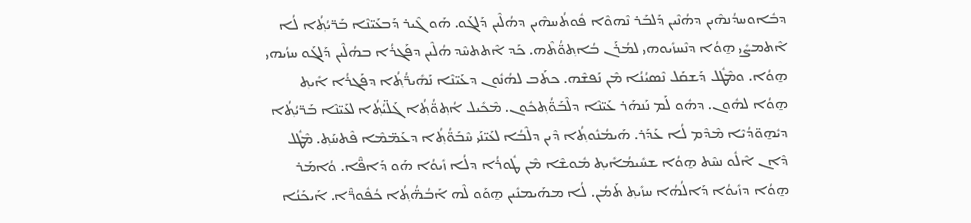ܕܒܽܐܘܚܕܳܢܗܶܝܢ ܕܗܳܢܶܝܢ ܕܰܠܒܰܪ ܢܶܗܘܶܐ ܦܽܘܬܳܚܗܶܝܢ ܕܗܳܠܶܝܢ ܕܰܠܓܰܘ. ܗܰܘ ܓܶܝܪ ܕܰܒܥܰܝ̈ܢܶܐ ܒܰܪ̈ܝܳܬ݂ܳܐ ܠܳܐ ܐܶܬܡܨܺܝ ܗ̱ܘܳܐ ܕܢܶܚܙܺܝܘܗܝ ܠܡܳܪܰܢ ܒܳܐܬ݂ܘ̈ܳܬܶܗ. ܟܰܕ ܐܶܬܬܚܶܕ ܗܳܠܶܝܢ ܕܦܰܓܪܳܐ ܒܗܳܠܶܝܢ ܕܰܠܓܰܘ ܚܙܳܝܗܝ ܗ̱ܘܳܐ. ܘܡܶܛܽܠ ܕܰܫܩܰܠ ܢܶܣܝܳܢܳܐ ܡܶܢ ܢܰܦܫܶܗ. ܟܬܰܒ ܠܗܳܢܽܘܢ ܕܥܰܝ̈ܢܶܐ ܢܰܗܺܝܪ̈ܳܬ݂ܳܐ ܕܦܰܓܪܳܐ ܐܺܝܬ݂ ܗ̱ܘܳܐ ܠܗܽܘܢ. ܕܗܽܘ ܠܰܡ ܢܰܢܗܰܪ ܥܰܝ̈ܢܶܐ ܕܠܶܒܰܘ̈ܳܬ݂ܟܽܘܢ. ܡܶܟܺܝܠ ܐܳܬ݂ܘ̈ܳܬ݂ܳܐ ܓܰܠ̈ܝܳܬ݂ܳܐ ܠܥܰܝ̈ܢܶܐ ܒܰܪ̈ܝܳܬ݂ܳܐ ܕܝܽܗ̱ܘ̈ܕܳܝܶܐ ܡܶܕܶܡ ܠܳܐ ܥܰܕܰܪ. ܗܰܝܡܳܢܽܘܬ݂ܳܐ ܕܶܝܢ ܕܠܶܒܳܐ ܠܥܰܝ̈ܢܰܝ ܚܶܒܰܘ̈ܳܬ݂ܳܐ ܕܥܰܡ̈ܡܶܐ ܦܶܬܚܰܬ݂. ܡܶܛܽܠ ܕܶܐܢ ܐܶܠܽܘ ܢܚܶܬ ܗ̱ܘܳܐ ܫܚܺܝܡܳܐܺܝܬ݂ ܡܽܘܫܶܐ ܡܶܢ ܛܽܘܪܳܐ ܕܠܳܐ ܙܺܝܘܳܐ ܗܰܘ ܕܰܐܦ̈ܶܐ. ܘܳܐܡܰܪ ܗ̱ܘܳܐ ܕܙܺܝܘܳܐ ܕܰܐܠܳܗܳܐ ܚܙܺܝܬ݂ ܬܰܡܳܢ. ܠܳܐ ܡܗܰܝܡܢܺܝܢ ܗ̱ܘܰܘ ܠܶܗ ܐܰܒܳܗ̈ܳܬ݂ܳܐ ܟܳܦܽܘܪ̈ܶܐ. ܐܰܝܟܰܢܳܐ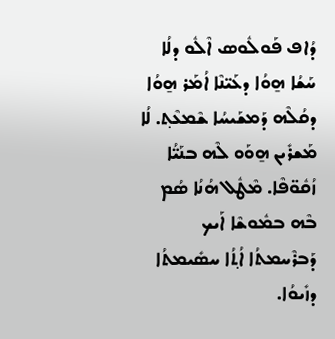ܕܳܐܦ ܦܰܘܠܽܘܣ ܐܶܠܽܘ ܕܠܳܐ ܚܰܫܳܐ ܗ̱ܘܳܐ ܕܥܰܝ̈ܢܶܐ ܐܳܡܰܪ ܗ̱ܘܳܐ ܕܩܳܠܶܗ ܕܰܡܫܰܝܚܳܐ ܫܶܡܥܶܬ݂. ܠܳܐ ܡܰܫܪܺܝܢ ܗ̱ܘܰܘ ܠܶܗ ܒܢܰܝ̈ܳܐ ܙܳܩܽܘ̈ܦܶܐ. ܡܶܛܽܠ ܗܳܢܳܐ ܣܳܡ ܒܶܗ ܒܡܽܘܫܶܐ ܐܰܝܟ ܕܰܒܪܶܚܡܬܳܐ ܐܳܬ݂ܳܐ ܚܣܺܝܡܬܳܐ ܕܙܺܝܘܳܐ.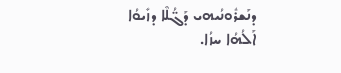ܕܢܰܫܪܽܘܢܳܝܗܝ ܕܰܓ̈ܳܠܶܐ ܕܙܺܝܘܳܐ ܐܰܠܳܗܳܐ ܚܙܳܐ.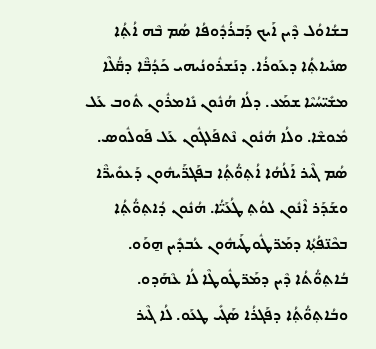ܒܫܳܐܘܳܠ ܕܶܝܢ ܐܰܝܟ ܕܰܒܪܳܕܽܘܦܳܐ ܣܳܡ ܒܶܗ ܐܳܬ݂ܳܐ ܣܢܺܝܐܬ݂ܳܐ ܕܥܰܘܪܳܐ. ܕܢܰܫܪܽܘܢܳܝܗܝ ܟܰܕܳܒ̈ܶܐ ܕܩ̈ܳܠܶܐ ܡܫܺܝ̈ܚܳܝܶܐ ܫܡܰܥ. ܕܠܳܐ ܗܳܢܽܘܢ ܢܺܐܡܪܽܘܢ ܬܽܘܒ ܥܰܠ ܡܽܘܫܶܐ. ܘܠܳܐ ܗܳܢܽܘܢ ܢܶܬܦܰܠܓܽܘܢ ܥܰܠ ܦܰܘܠܽܘܣ. ܣܳܡ ܓܶܝܪ ܐܰܠܳܗܳܐ ܐܳܬ݂ܘ̈ܳܬ݂ܳܐ ܒܦܰܓܪ̈ܰܝܗܽܘܢ ܕܰܥܘܺܝܪ̈ܶܐ ܘܫܰܕܰܪ ܐܶܢܽܘܢ ܠܘܳܬ݂ ܛܳܥܰܝ̈ܳܐ. ܗܳܢܽܘܢ ܕܳܐܬ݂ܘ̈ܳܬ݂ܳܐ ܒܟܶܢ̈ܦܳܬ݂ܳܐ ܕܡܰܪ̈ܛܽܘܛܰܝܗܽܘܢ ܥܳܒܕܺܝܢ ܗ̱ܘܰܘ. ܒܳܐܬ݂ܘ̈ܳܬܳܐ ܕܶܝܢ ܕܡܰܪ̈ܛܽܘܛܶܐ ܠܳܐ ܥܶܗܰܕܘ. ܘܒܳܐܬ݂ܘ̈ܳܬ݂ܳܐ ܕܦܰܓܪܳܐ ܣܰܓܺܝ ܛܥܰܘ. ܠܳܐ ܓܶܝܪ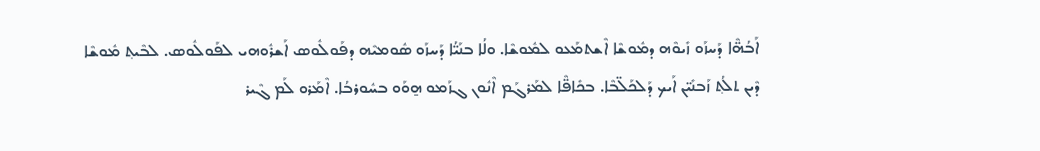ܐܰܒܳܗ̈ܶܐ ܕܰܚܙܰܘ ܙܺܝܘܶܗ ܕܡܽܘܫܶܐ ܐܶܫܬܡܰܥܘ ܠܡܽܘܫܶܐ. ܘܠܳܐ ܒܢܰܝ̈ܳܐ ܕܰܚܙܰܘ ܣܽܘܡܝܶܗ ܕܦܰܘܠܽܘܣ ܐܰܫܪܽܘܗܝ ܠܦܰܘܠܽܘܣ. ܠܒܶܝܬ݂ ܡܽܘܫܶܐ ܕܶܝܢ ܬܠܳܬ݂ ܙܰܒܢܺܝ̈ܢ ܐܰܝܟ ܕܰܠܟܰܠ̈ܒܶܐ. ܒܟܺܐܦ̈ܶܐ ܠܡܰܪܓܰܡ ܐܶܢܽܘܢ ܓܙܰܡܘ ܗ̱ܘܰܘ ܒܚܽܘܪܒܳܐ. ܐܶܡܰܪܘ ܠܰܡ ܓܶܝܪ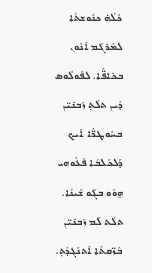ܟܽܠܳܗ̇ ܟܢܽܘܫܬܳܐ ܠܡܶܪܓܰܡ ܐܶܢܽܘܢ ܒܟܺܐܦ̈ܶܐ. ܠܦܰܘܠܽܘܣ ܕܶܝܢ ܬܠܳܬ݂ ܙܰܒܢܺܝ̈ܢ ܒܚܽܘܛܪ̈ܶܐ ܐܰܝܟ ܕܰܠܟܰܠܒܳܐ ܦܰܥܽܘܗܝ ܗ̱ܘܰܘ ܒܓܰܘ ܫܰܝܢܳܐ. ܬܠܳܬ ܠܰܡ ܙܰܒܢܺܝ̈ܢ ܒܶܙ̈ܩܬܶܐ ܐܶܬܢܰܓܕܶܬ݂.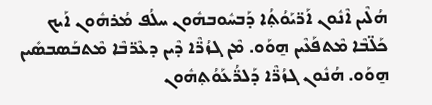ܗܳܠܶܝܢ ܐܶܢܽܘܢ ܐܰܪ̈ܝܰܘܳܬ݂ܳܐ ܕܰܒܚܽܘܒܗܽܘܢ ܚܠܳܦ ܡܳܪܗܽܘܢ ܐܰܝܟ ܟܰܠ̈ܒܶܐ ܡܶܬܦܰܥܶܝܢ ܗ̱ܘܰܘ. ܡܶܢ ܓܙܳܪ̈ܶܐ ܕܶܝܢ ܕܥܶܪ̈ܒܶܐ ܡܶܬܒܰܣܒܣܺܝܢ ܗ̱ܘܰܘ. ܗܳܢܽܘܢ ܓܙܳܪ̈ܶܐ ܕܰܠܪ̈ܳܥܰܘܳܬ݂ܗܽܘܢ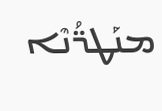ܡܢܰܛܪ̈ܳܢܶܐ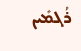ܪܳܓܡܺܝܢ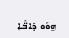ܗ̱ܘܰܘ ܕܺܐܒ̈ܶܐ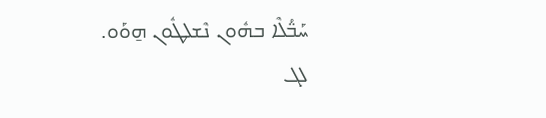ܚܰܒ̈ܳܠܶܐ ܒܗܽܘܢ ܢܶܫܠܛܽܘܢ ܗ̱ܘܰܘ.
ܠܓ